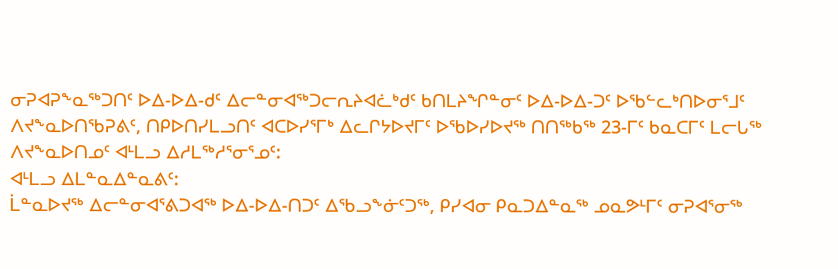ᓂᕈᐊᕈᖕᓇᖅᑐᑎᑦ ᐅᐃ-ᐅᐃ-ᑯᑦ ᐃᓕᓐᓂᐊᖅᑐᓕᕆᔨᐊᓛᒃᑯᑦ ᑲᑎᒪᔨᖏᓐᓂᑦ ᐅᐃ-ᐅᐃ-ᑐᑦ ᐅᖃᓪᓚᒃᑎᐅᓂᕐᒧᑦ ᐱᔪᖕᓇᐅᑎᖃᕈᕕᑦ, ᑎᑭᐅᑎᓯᒪᓗᑎᑦ ᐊᑕᐅᓯᕐᒥᒃ ᐃᓚᒋᔭᐅᔪᒥᑦ ᐅᖃᐅᓯᐅᔪᖅ ᑎᑎᖅᑲᖅ 23-ᒥᑦ ᑲᓇᑕᒥᑦ ᒪᓕᒐᖅ ᐱᔪᖕᓇᐅᑎᓄᑦ ᐊᒻᒪᓗ ᐃᓱᒪᖅᓱᕐᓂᕐᓄᑦ:
ᐊᒻᒪᓗ ᐃᒪᓐᓇᐃᓐᓇᕕᑦ:
ᒫᓐᓇᐅᔪᖅ ᐃᓕᓐᓂᐊᕐᕕᑐᐊᖅ ᐅᐃ-ᐅᐃ-ᑎᑐᑦ ᐃᖃᓗᖕᓃᑦᑐᖅ, ᑭᓯᐊᓂ ᑭᓇᑐᐃᓐᓇᖅ ᓄᓇᕗᒻᒥᑦ ᓂᕈᐊᕐᓂᖅ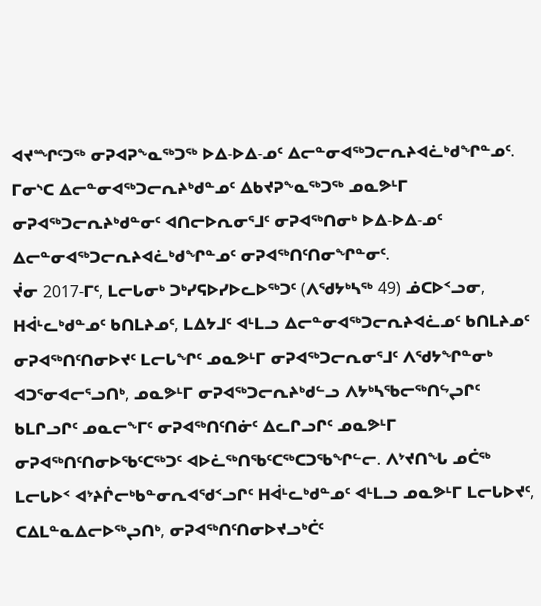ᐊᔪᙱᑦᑐᖅ ᓂᕈᐊᕈᖕᓇᖅᑐᖅ ᐅᐃ-ᐅᐃ-ᓄᑦ ᐃᓕᓐᓂᐊᖅᑐᓕᕆᔨᐊᓛᒃᑯᖏᓐᓄᑦ. ᒥᓂᔅᑕ ᐃᓕᓐᓂᐊᖅᑐᓕᕆᔨᒃᑯᓐᓄᑦ ᐃᑲᔪᕈᖕᓇᖅᑐᖅ ᓄᓇᕗᒻᒥ ᓂᕈᐊᖅᑐᓕᕆᔨᒃᑯᓐᓂᑦ ᐊᑎᓕᐅᕆᓂᕐᒧᑦ ᓂᕈᐊᖅᑎᓂᒃ ᐅᐃ-ᐅᐃ-ᓄᑦ ᐃᓕᓐᓂᐊᖅᑐᓕᕆᔨᐊᓛᒃᑯᖏᓐᓄᑦ ᓂᕈᐊᖅᑎᑦᑎᓂᖏᓐᓂᑦ.
ᔫᓂ 2017-ᒥᑦ, ᒪᓕᒐᓂᒃ ᑐᒃᓯᕋᐅᓯᐅᓚᐅᖅᑐᑦ (ᐱᖁᔭᒃᓴᖅ 49) ᓅᑕᐅᑉᓗᓂ, ᕼᐋᒻᓚᒃᑯᓐᓄᑦ ᑲᑎᒪᔨᓄᑦ, ᒪᐃᔭᒧᑦ ᐊᒻᒪᓗ ᐃᓕᓐᓂᐊᖅᑐᓕᕆᔨᐊᓛᓄᑦ ᑲᑎᒪᔨᓄᑦ ᓂᕈᐊᖅᑎᑦᑎᓂᐅᔪᑦ ᒪᓕᒐᖏᑦ ᓄᓇᕗᒻᒥ ᓂᕈᐊᖅᑐᓕᕆᓂᕐᒧᑦ ᐱᖁᔭᖏᓐᓂᒃ ᐊᑐᕐᓂᐊᓕᕐᓗᑎᒃ, ᓄᓇᕗᒻᒥ ᓂᕈᐊᖅᑐᓕᕆᔨᒃᑯᓪᓗ ᐱᔭᒃᓴᖃᓕᖅᑎᖦᖢᒋᑦ ᑲᒪᒋᓗᒋᑦ ᓄᓇᓕᖕᒥᑦ ᓂᕈᐊᖅᑎᑦᑎᓃᑦ ᐃᓚᒋᓗᒋᑦ ᓄᓇᕗᒻᒥ ᓂᕈᐊᖅᑎᑦᑎᓂᐅᖃᑦᑕᖅᑐᑦ ᐊᐅᓛᖅᑎᖃᑦᑕᖅᑕᑐᖃᖏᓪᓕ. ᐱᔾᔪᑎᖓ ᓄᑖᖅ ᒪᓕᒐᐅᑉ ᐊᔾᔨᒌᓕᒃᑲᓐᓂᕆᐊᖁᑉᓗᒋᑦ ᕼᐋᒻᓚᒃᑯᓐᓄᑦ ᐊᒻᒪᓗ ᓄᓇᕗᒻᒥ ᒪᓕᒐᐅᔪᑦ, ᑕᐃᒪᓐᓇᐃᓕᐅᖅᖢᑎᒃ, ᓂᕈᐊᖅᑎᑦᑎᓂᐅᔪᓗᒃᑖᑦ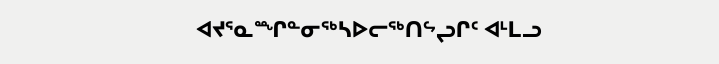ᐊᔪᕐᓇᙱᓐᓂᖅᓴᐅᓕᖅᑎᖦᖢᒋᑦ ᐊᒻᒪᓗ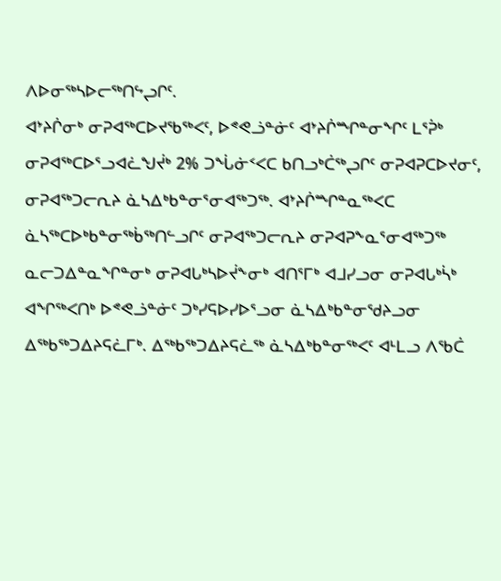ᐱᐅᓂᖅᓴᐅᓕᖅᑎᖦᖢᒋᑦ.
ᐊᔾᔨᒌᓂᒃ ᓂᕈᐊᖅᑕᐅᔪᖃᖅᐸᑦ, ᐅᕝᕙᓘᓐᓃᑦ ᐊᔾᔨᒌᙱᓐᓂᖏᑦ ᒪᕐᕉᒃ ᓂᕈᐊᖅᑕᐅᕐᓗᐊᓛᖑᔫᒃ 2% ᑐᖔᓃᑉᐸᑕ ᑲᑎᓗᒃᑖᖅᖢᒋᑦ ᓂᕈᐊᕈᑕᐅᔪᓂᑦ, ᓂᕈᐊᖅᑐᓕᕆᔨ ᓈᓴᐃᒃᑲᓐᓂᕐᓂᐊᖅᑐᖅ. ᐊᔾᔨᒌᙱᓐᓇᖅᐸᑕ ᓈᓴᖅᑕᐅᒃᑲᓐᓂᖅᑳᖅᑎᓪᓗᒋᑦ ᓂᕈᐊᖅᑐᓕᕆᔨ ᓂᕈᐊᕈᖕᓇᕐᓂᐊᖅᑐᖅ ᓇᓕᑐᐃᓐᓇᖏᓐᓂᒃ ᓂᕈᐊᒐᒃᓴᐅᔫᖕᓂᒃ ᐊᑎᕐᒥᒃ ᐊᒧᓯᓗᓂ ᓂᕈᐊᒐᒃᓵᒃ ᐊᖏᖅᐸᑎᒃ ᐅᕝᕙᓘᓐᓃᑦ ᑐᒃᓯᕋᐅᓯᐅᕐᓗᓂ ᓈᓴᐃᒃᑲᓐᓂᖁᔨᓗᓂ ᐃᖅᑲᖅᑐᐃᔨᕋᓛᒥᒃ. ᐃᖅᑲᖅᑐᐃᔨᕋᓛᖅ ᓈᓴᐃᒃᑲᓐᓂᖅᐸᑦ ᐊᒻᒪᓗ ᐱᖃᑖ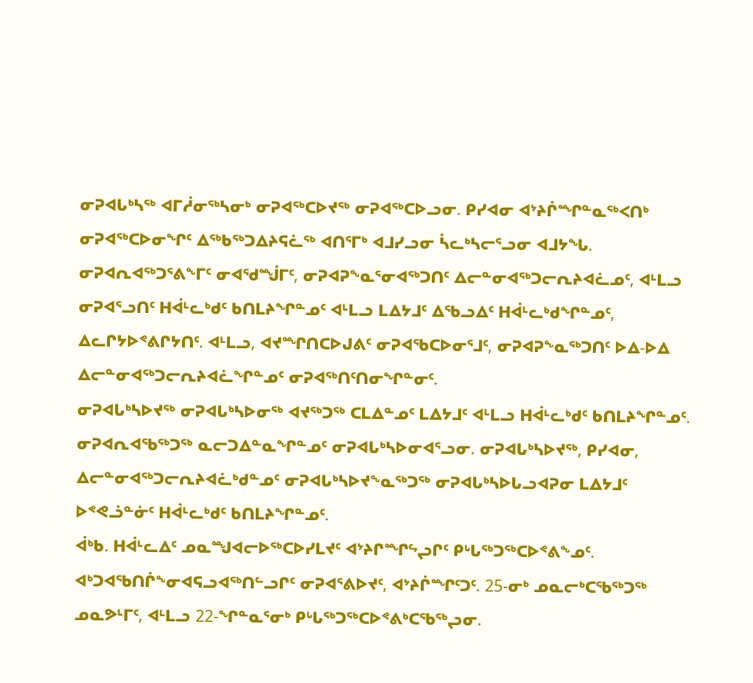ᓂᕈᐊᒐᒃᓴᖅ ᐊᒥᓲᓂᖅᓴᓂᒃ ᓂᕈᐊᖅᑕᐅᔪᖅ ᓂᕈᐊᖅᑕᐅᓗᓂ. ᑭᓯᐊᓂ ᐊᔾᔨᒌᙱᓐᓇᖅᐸᑎᒃ ᓂᕈᐊᖅᑕᐅᓂᖏᑦ ᐃᖅᑲᖅᑐᐃᔨᕋᓛᖅ ᐊᑎᕐᒥᒃ ᐊᒧᓯᓗᓂ ᓵᓚᒃᓴᓕᕐᓗᓂ ᐊᒧᔭᖓ.
ᓂᕈᐊᕆᐊᖅᑐᕐᕕᖕᒥᑦ ᓂᐊᖁᙴᒥᑦ, ᓂᕈᐊᕈᖕᓇᕐᓂᐊᖅᑐᑎᑦ ᐃᓕᓐᓂᐊᖅᑐᓕᕆᔨᐊᓛᓄᑦ, ᐊᒻᒪᓗ ᓂᕈᐊᕐᓗᑎᑦ ᕼᐋᒻᓚᒃᑯᑦ ᑲᑎᒪᔨᖏᓐᓄᑦ ᐊᒻᒪᓗ ᒪᐃᔭᒧᑦ ᐃᖃᓗᐃᑦ ᕼᐋᒻᓚᒃᑯᖏᓐᓄᑦ, ᐃᓚᒋᔭᐅᕝᕕᒋᔭᑎᑦ. ᐊᒻᒪᓗ, ᐊᔪᙱᑎᑕᐅᒍᕕᑦ ᓂᕈᐊᖃᑕᐅᓂᕐᒧᑦ, ᓂᕈᐊᕈᖕᓇᖅᑐᑎᑦ ᐅᐃ-ᐅᐃ ᐃᓕᓐᓂᐊᖅᑐᓕᕆᔨᐊᓛᖏᓐᓄᑦ ᓂᕈᐊᖅᑎᑦᑎᓂᖏᓐᓂᑦ.
ᓂᕈᐊᒐᒃᓴᐅᔪᖅ ᓂᕈᐊᒐᒃᓴᐅᓂᖅ ᐊᔪᖅᑐᖅ ᑕᒪᐃᓐᓄᑦ ᒪᐃᔭᒧᑦ ᐊᒻᒪᓗ ᕼᐋᒻᓚᒃᑯᑦ ᑲᑎᒪᔨᖏᓐᓄᑦ. ᓂᕈᐊᕆᐊᖃᖅᑐᖅ ᓇᓕᑐᐃᓐᓇᖏᓐᓄᑦ ᓂᕈᐊᒐᒃᓴᐅᓂᐊᕐᓗᓂ. ᓂᕈᐊᒐᒃᓴᐅᔪᖅ, ᑭᓯᐊᓂ, ᐃᓕᓐᓂᐊᖅᑐᓕᕆᔨᐊᓛᒃᑯᓐᓄᑦ ᓂᕈᐊᒐᒃᓴᐅᔪᖕᓇᖅᑐᖅ ᓂᕈᐊᒐᒃᓴᐅᒐᓗᐊᕈᓂ ᒪᐃᔭᒧᑦ ᐅᕝᕙᓘᓐᓃᑦ ᕼᐋᒻᓚᒃᑯᑦ ᑲᑎᒪᔨᖏᓐᓄᑦ.
ᐋᒃᑲ. ᕼᐋᒻᓚᐃᑦ ᓄᓇᙳᐊᓕᐅᖅᑕᐅᓯᒪᔪᑦ ᐊᔾᔨᒋᙱᖦᖢᒋᑦ ᑭᒡᒐᖅᑐᖅᑕᐅᕝᕕᖕᓄᑦ. ᐊᒃᑐᐊᖃᑎᒌᖕᓂᐊᕋᓗᐊᖅᑎᓪᓗᒋᑦ ᓂᕈᐊᕐᕕᐅᔪᑦ, ᐊᔾᔨᒌᙱᑦᑐᑦ. 25-ᓂᒃ ᓄᓇᓕᒃᑕᖃᖅᑐᖅ ᓄᓇᕗᒻᒥᑦ, ᐊᒻᒪᓗ 22-ᖏᓐᓇᕐᓂᒃ ᑭᒡᒐᖅᑐᖅᑕᐅᕝᕕᒃᑕᖃᖅᖢᓂ.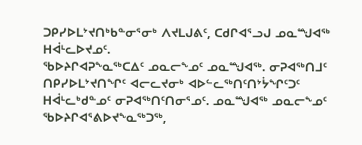ᑐᑭᓯᐅᒪᔾᔪᑎᒃᑲᓐᓂᕐᓂᒃ ᐱᔪᒪᒍᕕᑦ, ᑕᑯᒋᐊᕐᓗᒍ ᓄᓇᙳᐊᖅ ᕼᐋᒻᓚᐅᔪᓄᑦ.
ᖃᐅᔨᒋᐊᕈᖕᓇᖅᑕᐃᑦ ᓄᓇᓕᖕᓄᑦ ᓄᓇᙳᐊᖅ. ᓂᕈᐊᖅᑎᒧᑦ ᑎᑭᓯᐅᒪᔾᔪᑎᖏᑦ ᐊᓕᓚᔪᓂᒃ ᐊᐅᓪᓚᖅᑎᑦᑎᔾᔮᖏᑦᑐᑦ ᕼᐋᒻᓚᒃᑯᓐᓄᑦ ᓂᕈᐊᖅᑎᑦᑎᓂᕐᓄᑦ. ᓄᓇᙳᐊᖅ ᓄᓇᓕᖕᓄᑦ ᖃᐅᔨᒋᐊᕐᕕᐅᔪᖕᓇᖅᑐᖅ,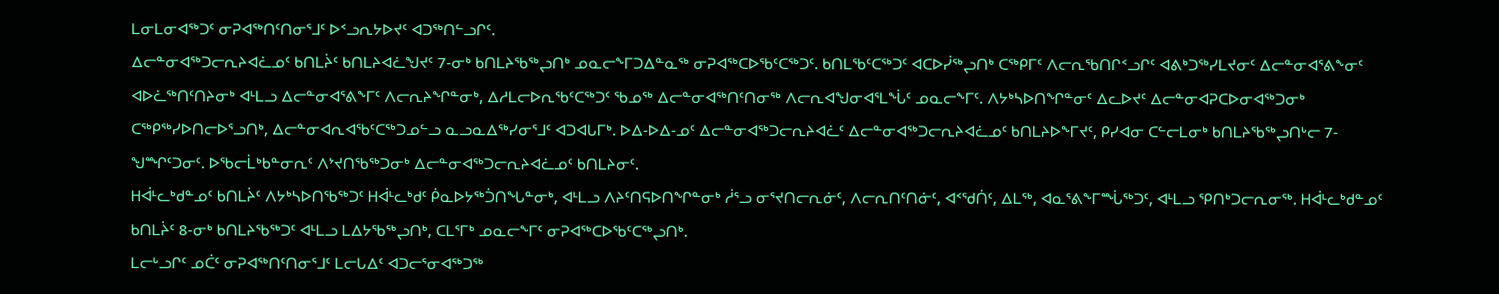ᒪᓂᒪᓂᐊᖅᑐᑦ ᓂᕈᐊᖅᑎᑦᑎᓂᕐᒧᑦ ᐅᑉᓗᕆᔭᐅᔪᑦ ᐊᑐᖅᑎᓪᓗᒋᑦ.
ᐃᓕᓐᓂᐊᖅᑐᓕᕆᔨᐊᓛᓄᑦ ᑲᑎᒪᔩᑦ ᑲᑎᒪᔨᐊᓛᖑᔪᑦ 7-ᓂᒃ ᑲᑎᒪᔨᖃᖅᖢᑎᒃ ᓄᓇᓕᖕᒥᑐᐃᓐᓇᖅ ᓂᕈᐊᖅᑕᐅᖃᑦᑕᖅᑐᑦ. ᑲᑎᒪᖃᑦᑕᖅᑐᑦ ᐊᑕᐅᓰᖅᖢᑎᒃ ᑕᖅᑭᒥᑦ ᐱᓕᕆᖃᑎᒋᑉᓗᒋᑦ ᐊᕕᒃᑐᖅᓯᒪᔪᓂᑦ ᐃᓕᓐᓂᐊᕐᕕᖕᓂᑦ ᐊᐅᓛᖅᑎᑦᑎᔨᓂᒃ ᐊᒻᒪᓗ ᐃᓕᓐᓂᐊᕐᕕᖕᒥᑦ ᐱᓕᕆᔨᖏᓐᓂᒃ, ᐃᓱᒪᓕᐅᕆᖃᑦᑕᖅᑐᑦ ᖃᓄᖅ ᐃᓕᓐᓂᐊᖅᑎᑦᑎᓂᖅ ᐱᓕᕆᐊᖑᓂᐊᕐᒪᖔᑦ ᓄᓇᓕᖕᒥᑦ. ᐱᔭᒃᓴᐅᑎᖏᓐᓂᑦ ᐃᓚᐅᔪᑦ ᐃᓕᓐᓂᐊᕈᑕᐅᓂᐊᖅᑐᓂᒃ ᑕᖅᑭᖅᓯᐅᑎᓕᐅᕐᓗᑎᒃ, ᐃᓕᓐᓂᐊᕆᐊᖃᑦᑕᖅᑐᓄᓪᓗ ᓇᓗᓇᐃᖅᓯᓂᕐᒧᑦ ᐊᑐᐊᒐᒥᒃ. ᐅᐃ-ᐅᐃ-ᓄᑦ ᐃᓕᓐᓂᐊᖅᑐᓕᕆᔨᐊᓛᑦ ᐃᓕᓐᓂᐊᖅᑐᓕᕆᔨᐊᓛᓄᑦ ᑲᑎᒪᔨᐅᖕᒥᔪᑦ, ᑭᓯᐊᓂ ᑕᓪᓕᒪᓂᒃ ᑲᑎᒪᔨᖃᖅᖢᑎᒡᓕ 7-ᖑᙱᑦᑐᓂᑦ. ᐅᖃᓕᒫᒃᑲᓐᓂᕆᑦ ᐱᔾᔪᑎᖃᖅᑐᓂᒃ ᐃᓕᓐᓂᐊᖅᑐᓕᕆᔨᐊᓛᓄᑦ ᑲᑎᒪᔨᓂᑦ.
ᕼᐋᒻᓚᒃᑯᓐᓄᑦ ᑲᑎᒪᔩᑦ ᐱᔭᒃᓴᐅᑎᖃᖅᑐᑦ ᕼᐋᒻᓚᒃᑯᑦ ᑮᓇᐅᔭᖅᑑᑎᖓᓐᓂᒃ, ᐊᒻᒪᓗ ᐱᔨᑦᑎᕋᐅᑎᖏᓐᓂᒃ ᓲᕐᓗ ᓂᕐᔪᑎᓕᕆᓃᑦ, ᐱᓕᕆᑎᑦᑎᓃᑦ, ᐊᑉᖁᑏᑦ, ᐃᒪᖅ, ᐊᓇᕐᕕᖕᒥᙶᖅᑐᑦ, ᐊᒻᒪᓗ ᕿᑎᒃᑐᓕᕆᓂᖅ. ᕼᐋᒻᓚᒃᑯᓐᓄᑦ ᑲᑎᒪᔩᑦ 8-ᓂᒃ ᑲᑎᒪᔨᖃᖅᑐᑦ ᐊᒻᒪᓗ ᒪᐃᔭᖃᖅᖢᑎᒃ, ᑕᒪᕐᒥᒃ ᓄᓇᓕᖕᒥᑦ ᓂᕈᐊᖅᑕᐅᖃᑦᑕᖅᖢᑎᒃ.
ᒪᓕᒡᓗᒋᑦ ᓄᑖᑦ ᓂᕈᐊᖅᑎᑦᑎᓂᕐᒧᑦ ᒪᓕᒐᐃᑦ ᐊᑐᓕᕐᓂᐊᖅᑐᖅ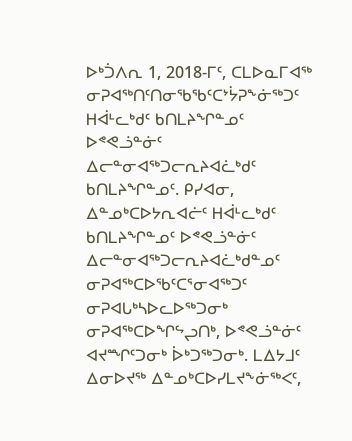ᐅᒃᑑᐱᕆ 1, 2018-ᒥᑦ, ᑕᒪᐅᓇᒥᐊᖅ ᓂᕈᐊᖅᑎᑦᑎᓂᖃᖃᑦᑕᔾᔮᕈᖕᓃᖅᑐᑦ ᕼᐋᒻᓚᒃᑯᑦ ᑲᑎᒪᔨᖏᓐᓄᑦ ᐅᕝᕙᓘᓐᓃᑦ ᐃᓕᓐᓂᐊᖅᑐᓕᕆᔨᐊᓛᒃᑯᑦ ᑲᑎᒪᔨᖏᓐᓄᑦ. ᑭᓯᐊᓂ, ᐃᓐᓄᒃᑕᐅᔭᕆᐊᓖᑦ ᕼᐋᒻᓚᒃᑯᑦ ᑲᑎᒪᔨᖏᓐᓄᑦ ᐅᕝᕙᓘᓐᓃᑦ ᐃᓕᓐᓂᐊᖅᑐᓕᕆᔨᐊᓛᒃᑯᓐᓄᑦ ᓂᕈᐊᖅᑕᐅᖃᑦᑕᕐᓂᐊᖅᑐᑦ ᓂᕈᐊᒐᒃᓴᐅᓚᐅᖅᑐᓂᒃ ᓂᕈᐊᖅᑕᐅᖏᖦᖢᑎᒃ, ᐅᕝᕙᓘᓐᓃᑦ ᐊᔪᙱᑦᑐᓂᒃ ᐆᒃᑐᖅᑐᓂᒃ. ᒪᐃᔭᒧᑦ ᐃᓂᐅᔪᖅ ᐃᓐᓄᒃᑕᐅᓯᒪᔪᖕᓃᖅᐸᑦ,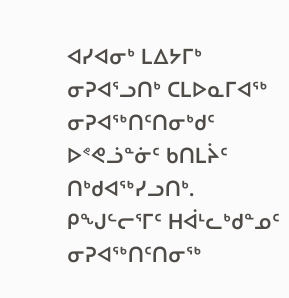ᐊᓯᐊᓂᒃ ᒪᐃᔭᒥᒃ ᓂᕈᐊᕐᓗᑎᒃ ᑕᒪᐅᓇᒥᐊᖅ ᓂᕈᐊᖅᑎᑦᑎᓂᒃᑯᑦ ᐅᕝᕙᓘᓐᓃᑦ ᑲᑎᒪᔩᑦ ᑎᒃᑯᐊᖅᓯᓗᑎᒃ.
ᑭᖑᓪᓕᕐᒥᑦ ᕼᐋᒻᓚᒃᑯᓐᓄᑦ ᓂᕈᐊᖅᑎᑦᑎᓂᖅ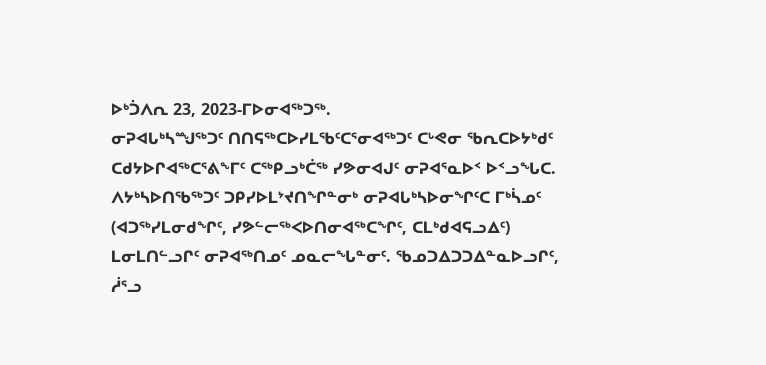ᐅᒃᑑᐱᕆ 23, 2023-ᒥᐅᓂᐊᖅᑐᖅ.
ᓂᕈᐊᒐᒃᓴᙳᖅᑐᑦ ᑎᑎᕋᖅᑕᐅᓯᒪᖃᑦᑕᕐᓂᐊᖅᑐᑦ ᑕᒡᕙᓂ ᖃᕆᑕᐅᔭᒃᑯᑦ ᑕᑯᔭᐅᒋᐊᖅᑕᕐᕕᖕᒥᑦ ᑕᖅᑭᓗᒃᑖᖅ ᓯᕗᓂᐊᒍᑦ ᓂᕈᐊᕐᓇᐅᑉ ᐅᑉᓗᖓᑕ. ᐱᔭᒃᓴᐅᑎᖃᖅᑐᑦ ᑐᑭᓯᐅᒪᔾᔪᑎᖏᓐᓂᒃ ᓂᕈᐊᒐᒃᓴᐅᓂᖏᑦᑕ ᒥᒃᓵᓄᑦ (ᐊᑐᖅᓯᒪᓂᑯᖏᑦ, ᓯᕗᓪᓕᖅᐸᐅᑎᓂᐊᖅᑕᖏᑦ, ᑕᒪᒃᑯᐊᕋᓗᐃᑦ) ᒪᓂᒪᑎᓪᓗᒋᑦ ᓂᕈᐊᖅᑎᓄᑦ ᓄᓇᓕᖓᓐᓂᑦ. ᖃᓄᑐᐃᑐᑐᐃᓐᓇᐅᓗᒋᑦ, ᓲᕐᓗ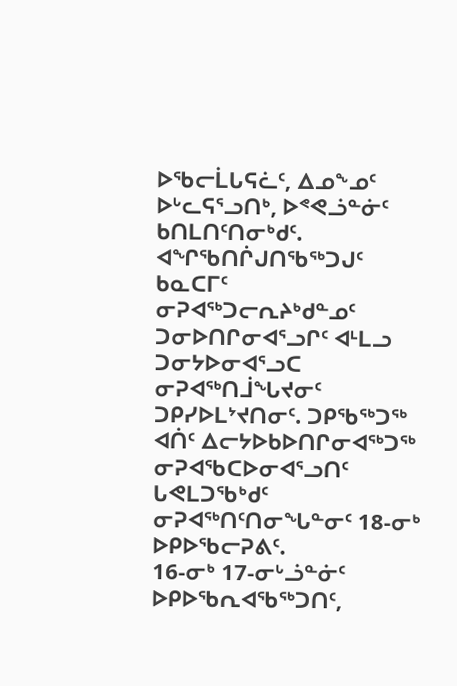ᐅᖃᓕᒫᒐᕋᓛᑦ, ᐃᓄᖕᓄᑦ ᐅᒡᓚᕋᕐᓗᑎᒃ, ᐅᕝᕙᓘᓐᓃᑦ ᑲᑎᒪᑎᑦᑎᓂᒃᑯᑦ.
ᐊᖏᖃᑎᒌᒍᑎᖃᖅᑐᒍᑦ ᑲᓇᑕᒥᑦ ᓂᕈᐊᖅᑐᓕᕆᔨᒃᑯᓐᓄᑦ ᑐᓂᐅᑎᒋᓂᐊᕐᓗᒋᑦ ᐊᒻᒪᓗ ᑐᓂᔭᐅᓂᐊᕐᓗᑕ ᓂᕈᐊᖅᑎᒨᖓᔪᓂᑦ ᑐᑭᓯᐅᒪᔾᔪᑎᓂᑦ. ᑐᑭᖃᖅᑐᖅ ᐊᑏᑦ ᐃᓕᔭᐅᑲᐅᑎᒋᓂᐊᖅᑐᖅ ᓂᕈᐊᖃᑕᐅᓂᐊᕐᓗᑎᑦ ᒐᕙᒪᑐᖃᒃᑯᑦ ᓂᕈᐊᖅᑎᑦᑎᓂᖓᓐᓂᑦ 18-ᓂᒃ ᐅᑭᐅᖃᓕᕈᕕᑦ.
16-ᓂᒃ 17-ᓂᒡᓘᓐᓃᑦ ᐅᑭᐅᖃᕆᐊᖃᖅᑐᑎᑦ,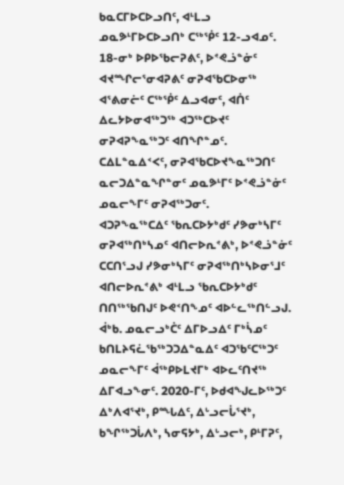ᑲᓇᑕᒥᐅᑕᐅᓗᑎᑦ, ᐊᒻᒪᓗ ᓄᓇᕗᒻᒥᐅᑕᐅᓗᑎᒃ ᑕᖅᖀᑦ 12-ᓗᐊᓄᑦ.
18-ᓂᒃ ᐅᑭᐅᖃᓕᕈᕕᑦ, ᐅᕝᕙᓘᓐᓃᑦ ᐊᔪᙱᓕᕐᓂᐊᕈᕕᑦ ᓂᕈᐊᖃᑕᐅᓂᖅ ᐊᕐᕕᓂᓖᑦ ᑕᖅᖀᑦ ᐃᓗᐊᓂᑦ, ᐊᑏᑦ ᐃᓚᔭᐅᓂᐊᖅᑐᖅ ᐊᑐᖅᑕᐅᔪᑦ ᓂᕈᐊᕈᖕᓇᖅᑐᑦ ᐊᑎᖏᓐᓄᑦ. ᑕᐃᒪᓐᓇᐃᑉᐸᑦ, ᓂᕈᐊᖃᑕᐅᔪᖕᓇᖅᑐᑎᑦ ᓇᓕᑐᐃᓐᓇᖏᓐᓂᑦ ᓄᓇᕗᒻᒥᑦ ᐅᕝᕙᓘᓐᓃᑦ ᓄᓇᓕᖕᒥᑦ ᓂᕈᐊᖅᑐᓂᑦ.
ᐊᑐᕈᖕᓇᖅᑕᐃᑦ ᖃᕆᑕᐅᔭᒃᑯᑦ ᓯᕗᓂᒃᓴᒥᑦ ᓂᕈᐊᖅᑎᒃᓴᓄᑦ ᐊᑎᓕᐅᕆᕝᕕᒃ, ᐅᕝᕙᓘᓐᓃᑦ ᑕᑕᑎᕐᓗᒍ ᓯᕗᓂᒃᓴᒥᑦ ᓂᕈᐊᖅᑎᒃᓴᐅᓂᕐᒧᑦ ᐊᑎᓕᐅᕆᕝᕕᒃ ᐊᒻᒪᓗ ᖃᕆᑕᐅᔭᒃᑯᑦ ᑎᑎᖅᖃᑎᒍᑦ ᐅᕙᑉᑎᖕᓄᑦ ᐊᐅᓪᓚᖅᑎᓪᓗᒍ.
ᐋᒃᑲ. ᓄᓇᓕᓗᒃᑖᑦ ᐃᒥᐅᓗᐃᑦ ᒥᒃᓵᓄᑦ ᑲᑎᒪᔨᕋᓛᖃᖅᑐᑐᐃᓐᓇᐃᑦ ᐊᑐᖃᑦᑕᖅᑐᑦ ᓄᓇᓕᖕᒥᑦ ᐋᖅᑭᐅᒪᔪᒥᒃ ᐊᐅᓚᑦᑎᔪᖅ ᐃᒥᐊᓗᖕᓂᑦ. 2020-ᒥᑦ, ᐅᑯᐊᖑᓚᐅᖅᑐᑦ ᐃᒃᐱᐊᕐᔪᒃ, ᑭᙵᐃᑦ, ᐃᒡᓗᓕᒑᕐᔪᒃ, ᑲᖏᖅᑐᒑᐱᒃ, ᓴᓂᕋᔭᒃ, ᐃᒡᓗᓕᒃ, ᑭᒻᒥᕈᑦ,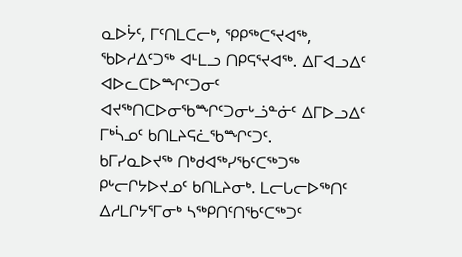ᓇᐅᔮᑦ, ᒥᑦᑎᒪᑕᓕᒃ, ᕿᑭᖅᑕᕐᔪᐊᖅ, ᖃᐅᓱᐃᑦᑐᖅ ᐊᒻᒪᓗ ᑎᑭᕋᕐᔪᐊᖅ. ᐃᒥᐊᓗᐃᑦ ᐊᐅᓚᑕᐅᙱᑦᑐᓂᑦ ᐊᔪᖅᑎᑕᐅᓂᖃᙱᑦᑐᓂᒡᓘᓐᓃᑦ ᐃᒥᐅᓗᐃᑦ ᒥᒃᓵᓄᑦ ᑲᑎᒪᔨᕋᓛᖃᙱᑦᑐᑦ.
ᑲᒥᓯᓇᐅᔪᕐᒃ ᑎᒃᑯᐊᖅᓯᖃᑦᑕᖅᑐᖅ ᑭᒡᓕᒋᔭᐅᔪᓄᑦ ᑲᑎᒪᔨᓂᒃ. ᒪᓕᒐᓕᐅᖅᑎᑦ ᐃᓱᒪᒋᔭᕐᒥᓂᒃ ᓴᖅᑭᑎᑦᑎᖃᑦᑕᖅᑐᑦ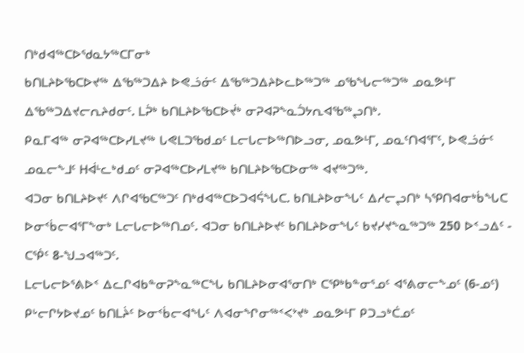ᑎᒃᑯᐊᖅᑕᐅᖁᓇᔭᖅᑕᒥᓂᒃ
ᑲᑎᒪᔨᐅᖃᑕᐅᔪᕐᒃ ᐃᖃᕐᒃᑐᐃᔨ ᐅᕙᓘᓃᑦ ᐃᖃᕐᒃᑐᐃᔨᐅᓚᐅᕐᒃᑐᕐᒃ ᓄᖃᖓᓕᕐᒃᑐᕐᒃ ᓄᓇᕗᒻᒥ ᐃᖃᕐᒃᑐᐃᔪᓕᕆᔨᑯᓂᑦ. ᒪᕉᒃ ᑲᑎᒪᔨᐅᖃᑕᐅᔫᒃ ᓂᕈᐊᕈᖕᓇᑑᔭᕆᐊᖃᕐᒃᖢᑎᒃ.
ᑭᓇᒥᐊᕐᒃ ᓂᕈᐊᕐᒃᑕᐅᓯᒪᔪᕐᒃ ᒐᕙᒪᑐᖃᑯᓄᑦ ᒪᓕᒐᓕᐅᕐᒃᑎᐅᓗᓂ, ᓄᓇᕗᒻᒥ, ᓄᓇᑦᑎᐊᕐᒥᑦ, ᐅᕙᓘᓃᑦ ᓄᓇᓕᖕᒧᑦ ᕼᐋᒻᓚᒃᑯᓄᑦ ᓂᕈᐊᕐᒃᑕᐅᓯᒪᔪᕐᒃ ᑲᑎᒪᔨᐅᖃᑕᐅᓂᕐᒃ ᐊᔪᕐᒃᑐᕐᒃ.
ᐊᑐᓂ ᑲᑎᒪᔨᐅᔪᑦ ᐱᒋᐊᖃᑕᕐᒃᑐᑦ ᑎᒃᑯᐊᕐᒃᑕᐅᑐᐊᕌᖓᑕ. ᑲᑎᒪᔨᐅᓂᖓᑦ ᐃᓱᓕᖢᑎᒃ ᓴᕿᑎᐊᓂᒃᑳᖓᑕ ᐅᓂᑉᑳᓕᐊᕐᒥᖕᓂᒃ ᒪᓕᒐᓕᐅᕐᒃᑎᓄᑦ. ᐊᑐᓂ ᑲᑎᒪᔨᐅᔪᑦ ᑲᑎᒪᔨᐅᓂᖓᑦ ᑲᔪᓯᔪᖕᓇᕐᒃᑐᕐᒃ 250 ᐅᑉᓗᐃᑦ - ᑕᕐᑮᑦ 8-ᖑᓗᐊᕐᒃᑐᑦ.
ᒪᓕᒐᓕᐅᕐᕕᐅᑉ ᐃᓚᒋᐊᑲᓐᓂᕈᖕᓇᕐᒃᑕᖓ ᑲᑎᒪᔨᐅᓂᐊᕐᓂᑎᒃ ᑕᕿᒃᑲᓐᓂᕐᓄᑦ ᐊᕐᕕᓂᓕᖕᓄᑦ (6-ᓄᑦ) ᑭᒡᓕᒋᔭᐅᔪᓄᑦ ᑲᑎᒪᔩᑦ ᐅᓂᑉᑳᓕᐊᖓᑦ ᐱᐊᓂᖏᓂᕐᒃᑉᐸᔾᔪᒃ ᓄᓇᕗᒻᒥ ᑭᑐᓗᒃᑖᓄᑦ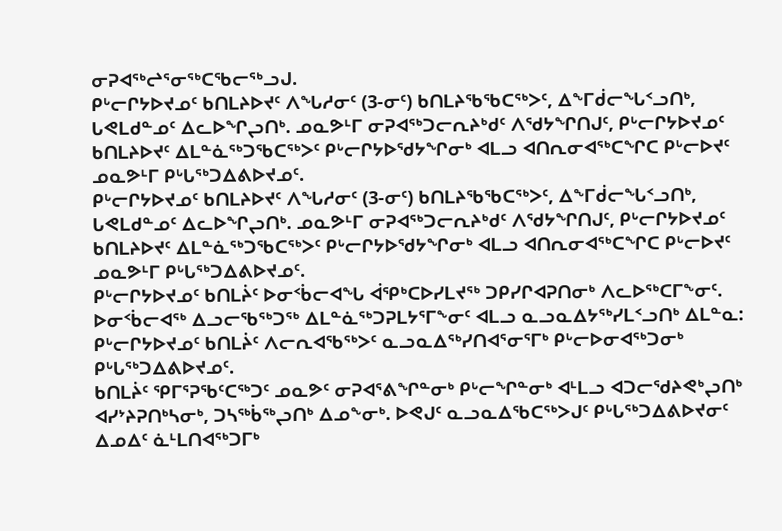ᓂᕈᐊᕐᒃᖠᕐᓂᕐᒃᑕᖃᓕᕐᒃᓗᒍ.
ᑭᒡᓕᒋᔭᐅᔪᓄᑦ ᑲᑎᒪᔨᐅᔪᑦ ᐱᖓᓱᓂᑦ (3-ᓂᑦ) ᑲᑎᒪᔨᖃᖃᑕᕐᒃᐳᑦ, ᐃᖕᒥᑰᓕᖓᑉᓗᑎᒃ, ᒐᕙᒪᑯᓐᓄᑦ ᐃᓚᐅᖏᖢᑎᒃ. ᓄᓇᕗᒻᒥ ᓂᕈᐊᕐᒃᑐᓕᕆᔨᒃᑯᑦ ᐱᖁᔭᖏᑎᒍᑦ, ᑭᒡᓕᒋᔭᐅᔪᓄᑦ ᑲᑎᒪᔨᐅᔪᑦ ᐃᒪᓐᓈᕐᒃᑐᖃᑕᕐᒃᐳᑦ ᑭᒡᓕᒋᔭᐅᖁᔭᖏᓂᒃ ᐊᒪᓗ ᐊᑎᕆᓂᐊᕐᒃᑕᖏᑕ ᑭᒡᓕᐅᔪᑦ ᓄᓇᕗᒻᒥ ᑭᒡᒐᕐᒃᑐᐃᕕᐅᔪᓄᑦ.
ᑭᒡᓕᒋᔭᐅᔪᓄᑦ ᑲᑎᒪᔨᐅᔪᑦ ᐱᖓᓱᓂᑦ (3-ᓂᑦ) ᑲᑎᒪᔨᖃᖃᑕᕐᒃᐳᑦ, ᐃᖕᒥᑰᓕᖓᑉᓗᑎᒃ, ᒐᕙᒪᑯᓐᓄᑦ ᐃᓚᐅᖏᖢᑎᒃ. ᓄᓇᕗᒻᒥ ᓂᕈᐊᕐᒃᑐᓕᕆᔨᒃᑯᑦ ᐱᖁᔭᖏᑎᒍᑦ, ᑭᒡᓕᒋᔭᐅᔪᓄᑦ ᑲᑎᒪᔨᐅᔪᑦ ᐃᒪᓐᓈᕐᒃᑐᖃᑕᕐᒃᐳᑦ ᑭᒡᓕᒋᔭᐅᖁᔭᖏᓂᒃ ᐊᒪᓗ ᐊᑎᕆᓂᐊᕐᒃᑕᖏᑕ ᑭᒡᓕᐅᔪᑦ ᓄᓇᕗᒻᒥ ᑭᒡᒐᕐᒃᑐᐃᕕᐅᔪᓄᑦ.
ᑭᒡᓕᒋᔭᐅᔪᓄᑦ ᑲᑎᒪᔩᑦ ᐅᓂᑉᑳᓕᐊᖓ ᐋᕿᒃᑕᐅᓯᒪᔪᕐᒃ ᑐᑭᓯᒋᐊᕈᑎᓂᒃ ᐱᓚᐅᕐᒃᑕᒥᖕᓂᑦ. ᐅᓂᑉᑳᓕᐊᕐᒃ ᐃᓗᓕᖃᕐᒃᑐᕐᒃ ᐃᒪᓐᓈᕐᒃᑐᕈᒪᔭᕐᒥᖕᓂᑦ ᐊᒪᓗ ᓇᓗᓇᐃᔭᕐᒃᓯᒪᑉᓗᑎᒃ ᐃᒪᓐᓇ:
ᑭᒡᓕᒋᔭᐅᔪᓄᑦ ᑲᑎᒪᔩᑦ ᐱᓕᕆᐊᖃᕐᒃᐳᑦ ᓇᓗᓇᐃᕐᒃᓯᑎᐊᕐᓂᕐᒥᒃ ᑭᒡᓕᐅᓂᐊᕐᒃᑐᓂᒃ ᑭᒡᒐᕐᒃᑐᐃᕕᐅᔪᓄᑦ.
ᑲᑎᒪᔩᑦ ᕿᒥᕐᕈᖃᑦᑕᖅᑐᑦ ᓄᓇᕗᑦ ᓂᕈᐊᕐᕕᖏᓐᓂᒃ ᑭᒡᓕᖏᓐᓂᒃ ᐊᒻᒪᓗ ᐊᑐᓕᖁᔨᕙᒃᖢᑎᒃ ᐊᓯᔾᔨᕈᑎᒃᓴᓂᒃ, ᑐᓴᖅᑳᖅᖢᑎᒃ ᐃᓄᖕᓂᒃ. ᐅᕙᒍᑦ ᓇᓗᓇᐃᖃᑕᕐᒃᐳᒍᑦ ᑭᒡᒐᕐᒃᑐᐃᕕᐅᔪᓂᑦ ᐃᓄᐃᑦ ᓈᒻᒪᑎᐊᕐᒃᑐᒥᒃ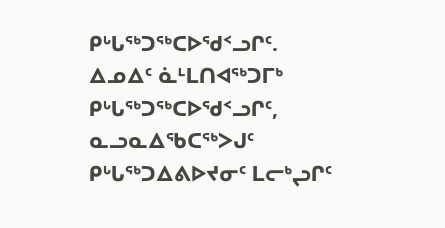ᑭᒡᒐᕐᒃᑐᕐᒃᑕᐅᖁᑉᓗᒋᑦ.
ᐃᓄᐃᑦ ᓈᒻᒪᑎᐊᕐᒃᑐᒥᒃ ᑭᒡᒐᕐᒃᑐᕐᒃᑕᐅᖁᑉᓗᒋᑦ, ᓇᓗᓇᐃᖃᑕᕐᒃᐳᒍᑦ ᑭᒡᒐᕐᒃᑐᐃᕕᐅᔪᓂᑦ ᒪᓕᒃᖢᒋᑦ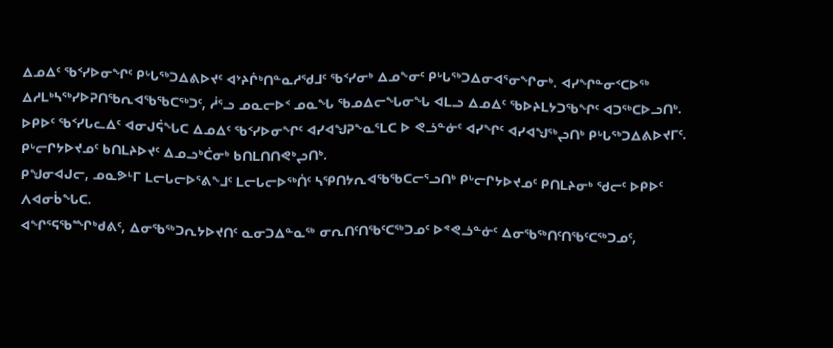ᐃᓄᐃᑦ ᖃᑉᓯᐅᓂᖏᑦ ᑭᒡᒐᕐᒃᑐᐃᕕᐅᔪᑦ ᐊᔾᔨᒌᒃᑎᓐᓇᓱᖁᒧᑦ ᖃᑉᓯᓂᒃ ᐃᓄᖕᓂᑦ ᑭᒡᒐᕐᒃᑐᐃᓂᐊᕐᓂᖏᓂᒃ. ᐊᓯᖏᓐᓂᑉᑕᐅᕐᒃ ᐃᓱᒪᒃᓴᕐᒃᓯᐅᕈᑎᖃᕆᐊᖃᖃᑕᕐᒃᑐᑦ, ᓲᕐᓗ ᓄᓇᓕᐅᑉ ᓄᓇᖓ ᖃᓄᐃᓕᖓᓂᖓ ᐊᒪᓗ ᐃᓄᐃᑦ ᖃᐅᔨᒪᔭᑐᖃᖏᑦ ᐊᑐᕐᒃᑕᐅᓗᑎᒃ. ᐅᑭᐅᑦ ᖃᑉᓯᒐᓚᐃᑦ ᐊᓂᒍᕌᖓᑕ ᐃᓄᐃᑦ ᖃᑉᓯᐅᓂᖏᑦ ᐊᓯᐊᖑᕈᖕᓇᕐᒪᑕ ᐅ ᕙᓘᓐᓃᑦ ᐊᓯᖏᑦ ᐊᓯᐊᖑᕐᒃᖢᑎᒃ ᑭᒡᒐᕐᒃᑐᐃᕕᐅᔪᒥᑦ.
ᑭᒡᓕᒋᔭᐅᔪᓄᑦ ᑲᑎᒪᔨᐅᔪᑦ ᐃᓄᓗᒃᑖᓂᒃ ᑲᑎᒪᑎᑎᕙᒃᖢᑎᒃ.
ᑭᖑᓂᐊᒍᓕ, ᓄᓇᕗᒻᒥ ᒪᓕᒐᓕᐅᕐᕕᖕᒧᑦ ᒪᓕᒐᓕᐅᕐᒃᑏᑦ ᓴᕿᑎᔭᕆᐊᖃᖃᑕᓕᕐᓗᑎᒃ ᑭᒡᓕᒋᔭᐅᔪᓄᑦ ᑭᑎᒪᔨᓂᒃ ᖁᓕᑦ ᐅᑭᐅᑦ ᐱᐊᓂᑳᖓᑕ.
ᐊᖏᕐᕋᖃᙱᒃᑯᕕᑦ, ᐃᓂᖃᖅᑐᕆᔭᐅᔪᑎᑦ ᓇᓂᑐᐃᓐᓇᖅ ᓂᕆᑎᑦᑎᖃᑦᑕᖅᑐᓄᑦ ᐅᕝᕙᓘᓐᓃᑦ ᐃᓂᖃᖅᑎᑦᑎᖃᑦᑕᖅᑐᓄᑦ,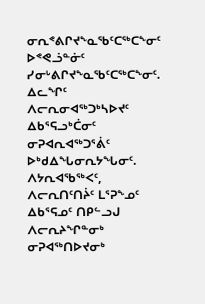ᓂᕆᕝᕕᒋᔪᖕᓇᖃᑦᑕᖅᑕᖕᓂᑦ ᐅᕝᕙᓘᓐᓃᑦ ᓯᓂᒡᕕᒋᔪᖕᓇᖃᑦᑕᖅᑕᖕᓂᑦ.
ᐃᓚᖏᑦ ᐱᓕᕆᓂᐊᖅᑐᒃᓴᐅᔪᑦ ᐃᑲᕐᕋᓗᒃᑖᓂᑦ ᓂᕈᐊᕆᐊᖅᑐᕐᕖᑦ ᐅᒃᑯᐃᖓᓂᕆᔭᖓᓂᑦ. ᐱᔭᕆᐊᖃᖅᐸᑦ, ᐱᓕᕆᑎᑦᑎᔩᑦ ᒪᕐᕈᖕᓄᑦ ᐃᑲᕐᕋᓄᑦ ᑎᑭᓪᓗᒍ ᐱᓕᕆᔨᖏᓐᓂᒃ ᓂᕈᐊᖅᑎᐅᔪᓂᒃ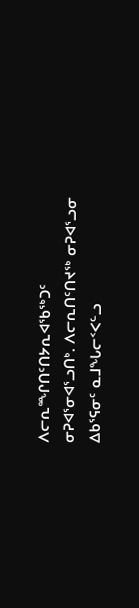ᐱᓕᕆᙱᑎᑦᑎᔭᕆᐊᖃᖅᑐᑦ ᓂᕈᐊᕐᓂᐊᕐᓗᑎᒃ. ᐱᓕᕆᑎᑦᑎᔪᖅ ᓂᕈᐊᕐᓗᓂ ᐃᑲᕐᕋᓂᑦ ᓇᒧᖓᓕᑉᐸᓪᓗ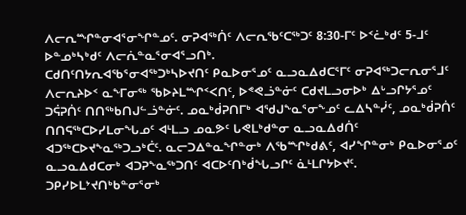ᐱᓕᕆᙱᓐᓂᐊᕐᓂᖏᓐᓄᑦ. ᓂᕈᐊᖅᑏᑦ ᐱᓕᕆᖃᑦᑕᖅᑐᑦ 8:30-ᒥᑦ ᐅᑉᓛᒃᑯᑦ 5-ᒧᑦ ᐅᓐᓄᒃᓴᒃᑯᑦ ᐱᓕᕇᓐᓇᕐᓂᐊᕐᓗᑎᒃ.
ᑕᑯᑎᑦᑎᔭᕆᐊᖃᕐᓂᐊᖅᑐᒃᓴᐅᔪᑎᑦ ᑭᓇᐅᓂᕐᓄᑦ ᓇᓗᓇᐃᑯᑕᕐᒥᑦ ᓂᕈᐊᖅᑐᓕᕆᓂᕐᒧᑦ ᐱᓕᕆᔨᐅᑉ ᓇᖕᒥᓂᖅ ᖃᐅᔨᒪᙱᑉᐸᑎᑦ, ᐅᕝᕙᓘᓐᓃᑦ ᑕᑯᔪᒪᓗᓂᐅᒃ ᐃᒡᓗᒋᔭᕐᓄᑦ ᑐᕌᕈᑏᑦ ᑎᑎᖅᑲᑎᒍᓪᓘᓐᓃᑦ. ᓄᓇᒃᑰᕈᑎᒥᒃ ᐊᖁᒍᖕᓇᕐᓂᖕᓄᑦ ᓚᐃᓴᓐᓰᑦ, ᓄᓇᒃᑰᕈᑏᑦ ᑎᑎᕋᖅᑕᐅᓯᒪᓂᖓᓄᑦ ᐊᒻᒪᓗ ᓄᓇᕗᑦ ᒐᕙᒪᒃᑯᓐᓂ ᓇᓗᓇᐃᑯᑏᑦ ᐊᑐᖅᑕᐅᔪᖕᓇᖅᑐᓗᒃᑖᑦ. ᓇᓕᑐᐃᓐᓇᖏᓐᓂᒃ ᐱᖃᙱᒃᑯᕕᑦ, ᐊᓯᖏᓐᓂᒃ ᑭᓇᐅᓂᕐᓄᑦ ᓇᓗᓇᐃᑯᑕᓂᒃ ᐊᑐᕈᖕᓇᖅᑐᑎᑦ ᐊᑕᐅᑦᑎᒃᑰᖓᓗᒋᑦ ᓈᒻᒪᒋᔭᐅᔪᑦ. ᑐᑭᓯᐅᒪᔾᔪᑎᒃᑲᓐᓂᕐᓂᒃ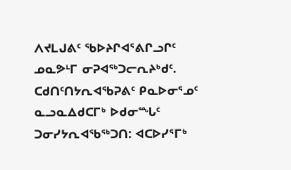ᐱᔪᒪᒍᕕᑦ ᖃᐅᔨᒋᐊᕐᕕᒋᓗᒋᑦ ᓄᓇᕗᒻᒥ ᓂᕈᐊᖅᑐᓕᕆᔨᒃᑯᑦ.
ᑕᑯᑎᑦᑎᔭᕆᐊᖃᕈᕕᑦ ᑭᓇᐅᓂᕐᓄᑦ ᓇᓗᓇᐃᑯᑕᒥᒃ ᐅᑯᓂᙵᑦ ᑐᓂᓯᔭᕆᐊᖃᖅᑐᑎ: ᐊᑕᐅᓯᕐᒥᒃ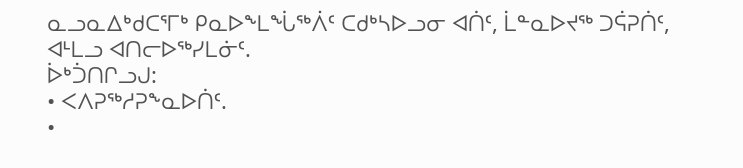ᓇᓗᓇᐃᒃᑯᑕᕐᒥᒃ ᑭᓇᐅᖕᒪᖔᖅᐲᑦ ᑕᑯᒃᓴᐅᓗᓂ ᐊᑏᑦ, ᒫᓐᓇᐅᔪᖅ ᑐᕌᕈᑏᑦ, ᐊᒻᒪᓗ ᐊᑎᓕᐅᖅᓯᒪᓃᑦ.
ᐆᒃᑑᑎᒋᓗᒍ:
• ᐸᐱᕈᖅᓱᕈᖕᓇᐅᑏᑦ.
•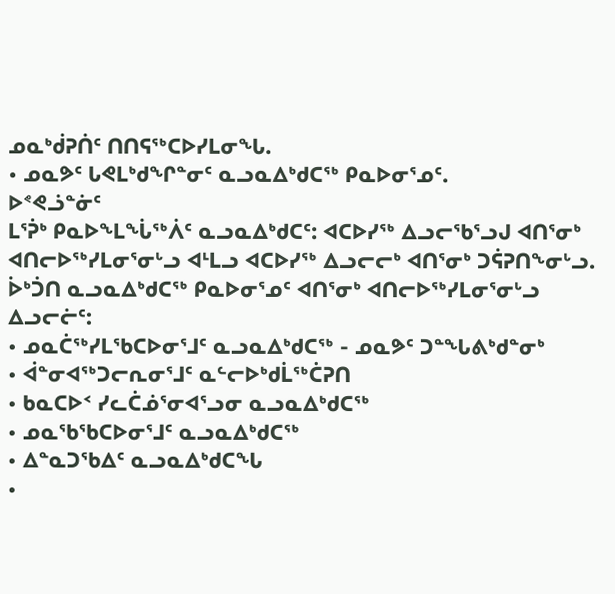ᓄᓇᒃᑰᕈᑏᑦ ᑎᑎᕋᖅᑕᐅᓯᒪᓂᖓ.
• ᓄᓇᕗᑦ ᒐᕙᒪᒃᑯᖏᓐᓂᑦ ᓇᓗᓇᐃᒃᑯᑕᖅ ᑭᓇᐅᓂᕐᓄᑦ.
ᐅᕝᕙᓘᓐᓃᑦ
ᒪᕐᕉᒃ ᑭᓇᐅᖕᒪᖔᖅᐲᑦ ᓇᓗᓇᐃᒃᑯᑕᑦ: ᐊᑕᐅᓯᖅ ᐃᓗᓕᖃᕐᓗᒍ ᐊᑎᕐᓂᒃ ᐊᑎᓕᐅᖅᓯᒪᓂᕐᓂᒡᓗ ᐊᒻᒪᓗ ᐊᑕᐅᓯᖅ ᐃᓗᓕᓕᒃ ᐊᑎᕐᓂᒃ ᑐᕌᕈᑎᖕᓂᒡᓗ. ᐆᒃᑑᑎ ᓇᓗᓇᐃᒃᑯᑕᖅ ᑭᓇᐅᓂᕐᓄᑦ ᐊᑎᕐᓂᒃ ᐊᑎᓕᐅᖅᓯᒪᓂᕐᓂᒡᓗ ᐃᓗᓕᓖᑦ:
• ᓄᓇᑖᖅᓯᒪᖃᑕᐅᓂᕐᒧᑦ ᓇᓗᓇᐃᒃᑯᑕᖅ - ᓄᓇᕗᑦ ᑐᓐᖓᕕᒃᑯᓐᓂᒃ
• ᐋᓐᓂᐊᖅᑐᓕᕆᓂᕐᒧᑦ ᓇᓪᓕᐅᒃᑯᒫᖅᑖᕈᑎ
• ᑲᓇᑕᐅᑉ ᓯᓚᑖᓅᕐᓂᐊᕐᓗᓂ ᓇᓗᓇᐃᒃᑯᑕᖅ
• ᓄᓇᖃᖃᑕᐅᓂᕐᒧᑦ ᓇᓗᓇᐃᒃᑯᑕᖅ
• ᐃᓐᓇᑐᖃᐃᑦ ᓇᓗᓇᐃᒃᑯᑕᖓ
•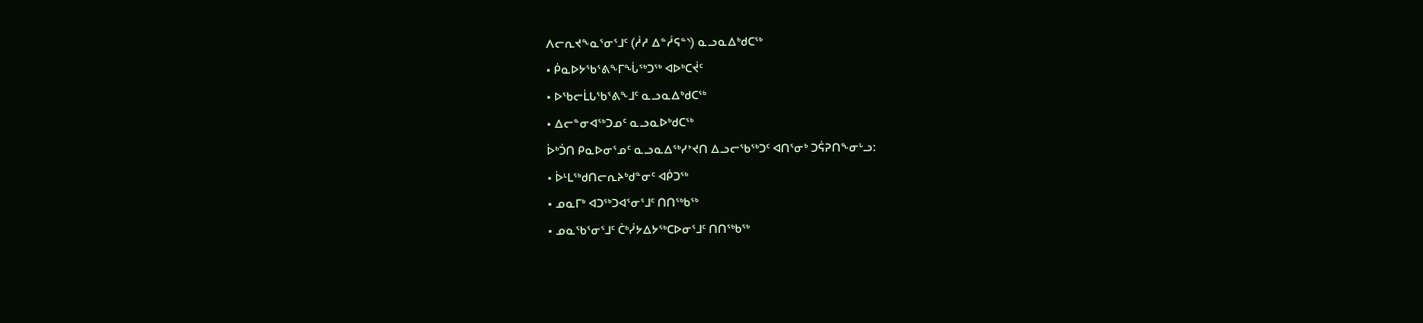ᐱᓕᕆᔪᖕᓇᕐᓂᕐᒧᑦ (ᓲᓱ ᐃᓐᓲᕋᓐᔅ) ᓇᓗᓇᐃᒃᑯᑕᖅ
• ᑮᓇᐅᔭᖃᕐᕕᖕᒥᖔᖅᑐᖅ ᐊᐅᒃᑕᔫᑦ
• ᐅᖃᓕᒫᒐᖃᕐᕕᖕᒧᑦ ᓇᓗᓇᐃᒃᑯᑕᖅ
• ᐃᓕᓐᓂᐊᖅᑐᓄᑦ ᓇᓗᓇᐅᒃᑯᑕᖅ
ᐆᒃᑑᑎ ᑭᓇᐅᓂᕐᓄᑦ ᓇᓗᓇᐃᖅᓯᔾᔪᑎ ᐃᓗᓕᖃᖅᑐᑦ ᐊᑎᕐᓂᒃ ᑐᕌᕈᑎᖕᓂᒡᓗ:
• ᐆᒻᒪᖅᑯᑎᓕᕆᔨᒃᑯᓐᓂᑦ ᐊᑮᑐᖅ
• ᓄᓇᒥᒃ ᐊᑐᖅᑐᐊᕐᓂᕐᒧᑦ ᑎᑎᖅᑲᖅ
• ᓄᓇᖃᕐᓂᕐᒧᑦ ᑖᒃᓰᔭᐃᔭᖅᑕᐅᓂᕐᒧᑦ ᑎᑎᖅᑲᖅ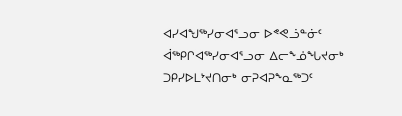ᐊᓯᐊᖑᖅᓯᓂᐊᕐᓗᓂ ᐅᕝᕙᓘᓐᓃᑦ ᐋᖅᑭᒋᐊᖅᓯᓂᐊᕐᓗᓂ ᐃᓕᖕᓅᖓᔪᓂᒃ ᑐᑭᓯᐅᒪᔾᔪᑎᓂᒃ ᓂᕈᐊᕈᖕᓇᖅᑐᑦ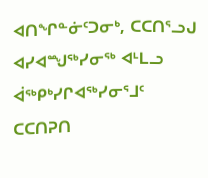ᐊᑎᖏᓐᓃᑦᑐᓂᒃ, ᑕᑕᑎᕐᓗᒍ ᐊᓯᐊᙳᖅᓯᓂᖅ ᐊᒻᒪᓗ ᐋᖅᑭᒃᓯᒋᐊᖅᓯᓂᕐᒧᑦ ᑕᑕᑎᕈᑎ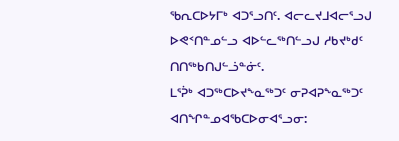ᖃᕆᑕᐅᔭᒥᒃ ᐊᑐᕐᓗᑎᑦ. ᐊᓕᓚᔪᒧᐊᓕᕐᓗᒍ ᐅᕙᑉᑎᓐᓄᓪᓗ ᐊᐅᓪᓚᖅᑎᓪᓗᒍ ᓱᑲᔪᒃᑯᑦ ᑎᑎᖅᑲᑎᒍᓪᓘᓐᓃᑦ.
ᒪᕐᕉᒃ ᐊᑐᖅᑕᐅᔪᖕᓇᖅᑐᑦ ᓂᕈᐊᕈᖕᓇᖅᑐᑦ ᐊᑎᖏᓐᓄᐊᖃᑕᐅᓂᐊᕐᓗᓂ: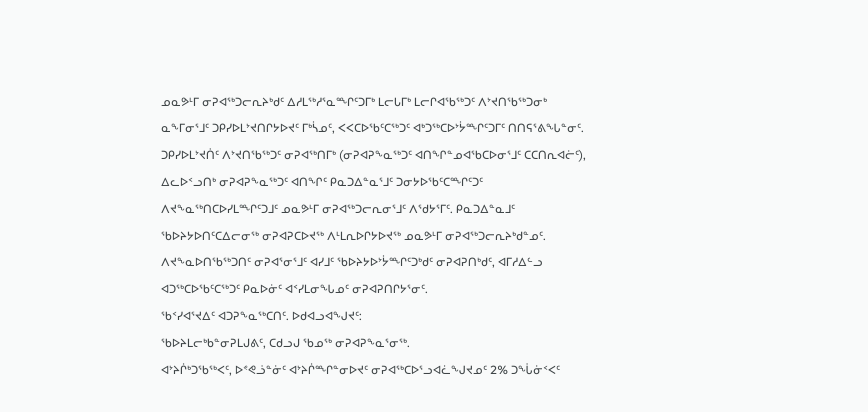ᓄᓇᕗᒻᒥ ᓂᕈᐊᖅᑐᓕᕆᔨᒃᑯᑦ ᐃᓱᒪᖅᓱᕐᓇᙱᑦᑐᒥᒃ ᒪᓕᒐᒥᒃ ᒪᓕᒋᐊᖃᖅᑐᑦ ᐱᔾᔪᑎᖃᖅᑐᓂᒃ ᓇᖕᒥᓂᕐᒧᑦ ᑐᑭᓯᐅᒪᔾᔪᑎᒋᔭᐅᔪᑦ ᒥᒃᓵᓄᑦ, ᐸᐸᑕᐅᖃᑦᑕᖅᑐᑦ ᐊᒃᑐᖅᑕᐅᔾᔮᙱᑦᑐᒥᑦ ᑎᑎᕋᕐᕕᖓᓐᓂᑦ. ᑐᑭᓯᐅᒪᔾᔪᑏᑦ ᐱᔾᔪᑎᖃᖅᑐᑦ ᓂᕈᐊᖅᑎᒥᒃ (ᓂᕈᐊᕈᖕᓇᖅᑐᑦ ᐊᑎᖏᓐᓄᐊᖃᑕᐅᓂᕐᒧᑦ ᑕᑕᑎᕆᐊᓖᑦ), ᐃᓚᐅᑉᓗᑎᒃ ᓂᕈᐊᕈᖕᓇᖅᑐᑦ ᐊᑎᖏᑦ ᑭᓇᑐᐃᓐᓇᕐᒧᑦ ᑐᓂᔭᐅᖃᑦᑕᙱᑦᑐᑦ ᐱᔪᖕᓇᖅᑎᑕᐅᓯᒪᙱᑦᑐᒧᑦ ᓄᓇᕗᒻᒥ ᓂᕈᐊᖅᑐᓕᕆᓂᕐᒧᑦ ᐱᖁᔭᕐᒥᑦ. ᑭᓇᑐᐃᓐᓇᒧᑦ ᖃᐅᔨᔭᐅᑎᑦᑕᐃᓕᓂᖅ ᓂᕈᐊᕈᑕᐅᔪᖅ ᐱᒻᒪᕆᐅᒋᔭᐅᔪᖅ ᓄᓇᕗᒻᒥ ᓂᕈᐊᖅᑐᓕᕆᔨᒃᑯᓐᓄᑦ. ᐱᔪᖕᓇᐅᑎᖃᖅᑐᑎᑦ ᓂᕈᐊᕐᓂᕐᒧᑦ ᐊᓯᒧᑦ ᖃᐅᔨᔭᐅᔾᔮᙱᑦᑐᒃᑯᑦ ᓂᕈᐊᕈᑎᒃᑯᑦ, ᐊᒥᓱᐃᓪᓗ ᐊᑐᖅᑕᐅᖃᑦᑕᖅᑐᑦ ᑭᓇᐅᓃᑦ ᐊᑉᓯᒪᓂᖓᓄᑦ ᓂᕈᐊᕈᑎᒋᔭᕐᓂᑦ.
ᖃᑉᓯᐊᕐᔪᐃᑦ ᐊᑐᕈᖕᓇᖅᑕᑎᑦ. ᐅᑯᐊᓗᐊᖑᔪᑦ:
ᖃᐅᔨᒪᓕᒃᑲᓐᓂᕈᒪᒍᕕᑦ, ᑕᑯᓗᒍ ᖃᓄᖅ ᓂᕈᐊᕈᖕᓇᕐᓂᖅ.
ᐊᔾᔨᒌᒃᑐᖃᖅᐸᑦ, ᐅᕝᕙᓘᓐᓃᑦ ᐊᔾᔨᒌᙱᓐᓂᐅᔪᑦ ᓂᕈᐊᖅᑕᐅᕐᓗᐊᓛᖑᔪᓄᑦ 2% ᑐᖔᓃᑉᐸᑦ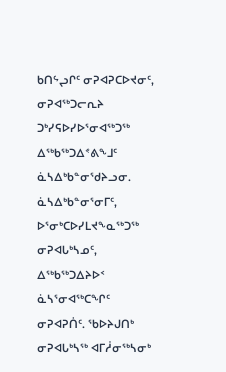ᑲᑎᖦᖢᒋᑦ ᓂᕈᐊᕈᑕᐅᔪᓂᑦ, ᓂᕈᐊᖅᑐᓕᕆᔨ ᑐᒃᓯᕋᐅᓯᐅᕐᓂᐊᖅᑐᖅ ᐃᖅᑲᖅᑐᐃᕝᕕᖕᒧᑦ ᓈᓴᐃᒃᑲᓐᓂᖁᔨᓗᓂ. ᓈᓴᐃᒃᑲᓐᓂᕐᓂᒥᑦ, ᐅᕐᓂᒃᑕᐅᓯᒪᔪᖕᓇᖅᑐᖅ ᓂᕈᐊᒐᒃᓴᓄᑦ, ᐃᖅᑲᖅᑐᐃᔨᐅᑉ ᓈᓴᕐᓂᐊᖅᑕᖏᑦ ᓂᕈᐊᕈᑏᑦ. ᖃᐅᔨᒍᑎᒃ ᓂᕈᐊᒐᒃᓴᖅ ᐊᒥᓲᓂᖅᓴᓂᒃ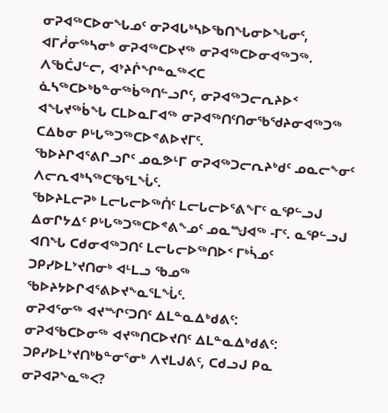ᓂᕈᐊᖅᑕᐅᓂᖓᓄᑦ ᓂᕈᐊᒐᒃᓴᐅᖃᑎᖓᓂᐅᖓᓂᑦ, ᐊᒥᓲᓂᖅᓴᓂᒃ ᓂᕈᐊᖅᑕᐅᔪᖅ ᓂᕈᐊᖅᑕᐅᓂᐊᖅᑐᖅ. ᐱᖃᑖᒍᓪᓕ, ᐊᔾᔨᒌᖏᓐᓇᖅᐸᑕ ᓈᓴᖅᑕᐅᒃᑲᓐᓂᖅᑳᖅᑎᓪᓗᒋᑦ, ᓂᕈᐊᖅᑐᓕᕆᔨᐅᑉ ᐊᖓᔪᖅᑳᖓ ᑕᒪᐅᓇᒥᐊᖅ ᓂᕈᐊᖅᑎᑦᑎᓂᖃᖁᔨᓂᐊᖅᑐᖅ ᑕᐃᑲᓂ ᑭᒡᒐᖅᑐᖅᑕᐅᕝᕕᐅᔪᒥᑦ.
ᖃᐅᔨᒋᐊᕐᕕᒋᓗᒋᑦ ᓄᓇᕗᒻᒥ ᓂᕈᐊᖅᑐᓕᕆᔨᒃᑯᑦ ᓄᓇᓕᖕᓂᑦ ᐱᓕᕆᐊᒃᓴᖅᑕᖃᕐᒪᖔᑦ.
ᖃᐅᔨᒪᓕᕈᒃ ᒪᓕᒐᓕᐅᖅᑏᑦ ᒪᓕᒐᓕᐅᕐᕕᖕᒥᑦ ᓇᕿᓪᓗᒍ ᐃᓂᒋᔭᐃᑦ ᑭᒡᒐᖅᑐᖅᑕᐅᕝᕕᖕᓄᑦ ᓄᓇᙳᐊᖅ -ᒥᑦ. ᓇᕿᓪᓗᒍ ᐊᑎᖓ ᑕᑯᓂᐊᖅᑐᑎᑦ ᒪᓕᒐᓕᐅᖅᑎᐅᑉ ᒥᒃᓵᓄᑦ ᑐᑭᓯᐅᒪᔾᔪᑎᓂᒃ ᐊᒻᒪᓗ ᖃᓄᖅ ᖃᐅᔨᔭᐅᒋᐊᕐᕕᐅᔪᖕᓇᕐᒪᖔᑦ.
ᓂᕈᐊᕐᓂᖅ ᐊᔪᙱᑦᑐᑎᑦ ᐃᒪᓐᓇᐃᒃᑯᕕᑦ:
ᓂᕈᐊᖃᑕᐅᓂᖅ ᐊᔪᖅᑎᑕᐅᔪᑎᑦ ᐃᒪᓐᓇᐃᒃᑯᕕᑦ:
ᑐᑭᓯᐅᒪᔾᔪᑎᒃᑲᓐᓂᕐᓂᒃ ᐱᔪᒪᒍᕕᑦ, ᑕᑯᓗᒍ ᑭᓇ ᓂᕈᐊᕈᖕᓇᖅᐸ?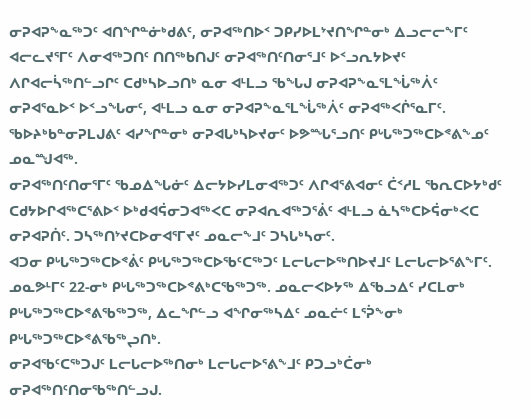ᓂᕈᐊᕈᖕᓇᖅᑐᑦ ᐊᑎᖏᓐᓃᒃᑯᕕᑦ, ᓂᕈᐊᖅᑎᐅᑉ ᑐᑭᓯᐅᒪᔾᔪᑎᖏᓐᓂᒃ ᐃᓗᓕᓕᖕᒥᑦ ᐊᓕᓚᔪᕐᒥᑦ ᐱᓂᐊᖅᑐᑎᑦ ᑎᑎᖅᑲᑎᒍᑦ ᓂᕈᐊᖅᑎᑦᑎᓂᕐᒧᑦ ᐅᑉᓗᕆᔭᐅᔪᑦ ᐱᒋᐊᓕᓵᖅᑎᓪᓗᒋᑦ ᑕᑯᒃᓴᐅᓗᑎᒃ ᓇᓂ ᐊᒻᒪᓗ ᖃᖓᒍ ᓂᕈᐊᕈᖕᓇᕐᒪᖔᖅᐲᑦ ᓂᕈᐊᕐᓇᐅᑉ ᐅᑉᓗᖓᓂᑦ, ᐊᒻᒪᓗ ᓇᓂ ᓂᕈᐊᕈᖕᓇᕐᒪᖔᖅᐲᑦ ᓂᕈᐊᖅᐸᒌᕐᓇᒥᑦ.
ᖃᐅᔨᒃᑲᓐᓂᕈᒪᒍᕕᑦ ᐊᓯᖏᓐᓂᒃ ᓂᕈᐊᒐᒃᓴᐅᔪᓂᑦ ᐅᕗᙵᕐᓗᑎᑦ ᑭᒡᒐᖅᑐᖅᑕᐅᕝᕕᖕᓄᑦ ᓄᓇᙳᐊᖅ.
ᓂᕈᐊᖅᑎᑦᑎᓂᕐᒥᑦ ᖃᓄᐃᖓᓃᑦ ᐃᓕᔭᐅᓯᒪᓂᐊᖅᑐᑦ ᐱᒋᐊᕐᕕᐊᓂᑦ ᑖᑉᓱᒪ ᖃᕆᑕᐅᔭᒃᑯᑦ ᑕᑯᔭᐅᒋᐊᖅᑕᕐᕕᐅᑉ ᐅᒃᑯᐊᕌᓂᑐᐊᖅᐸᑕ ᓂᕈᐊᕆᐊᖅᑐᕐᕖᑦ ᐊᒻᒪᓗ ᓈᓴᖅᑕᐅᕌᓂᒃᐸᑕ ᓂᕈᐊᕈᑏᑦ. ᑐᓴᖅᑎᔾᔪᑕᐅᓂᐊᕐᒥᔪᑦ ᓄᓇᓕᖕᒧᑦ ᑐᓴᒐᒃᓴᓂᑦ.
ᐊᑐᓂ ᑭᒡᒐᖅᑐᖅᑕᐅᕝᕖᑦ ᑭᒡᒐᖅᑐᖅᑕᐅᖃᑦᑕᖅᑐᑦ ᒪᓕᒐᓕᐅᖅᑎᐅᔪᒧᑦ ᒪᓕᒐᓕᐅᕐᕕᖕᒥᑦ. ᓄᓇᕗᒻᒥᑦ 22-ᓂᒃ ᑭᒡᒐᖅᑐᖅᑕᐅᕝᕕᒃᑕᖃᖅᑐᖅ. ᓄᓇᓕᐸᐅᔭᖅ ᐃᖃᓗᐃᑦ ᓯᑕᒪᓂᒃ ᑭᒡᒐᖅᑐᖅᑕᐅᕝᕕᖃᖅᑐᖅ, ᐃᓚᖏᓪᓗ ᐊᖏᓂᖅᓴᐃᑦ ᓄᓇᓖᑦ ᒪᕐᕉᖕᓂᒃ ᑭᒡᒐᖅᑐᖅᑕᐅᕝᕕᖃᖅᖢᑎᒃ.
ᓂᕈᐊᖃᑦᑕᖅᑐᒍᑦ ᒪᓕᒐᓕᐅᖅᑎᓂᒃ ᒪᓕᒐᓕᐅᕐᕕᖕᒧᑦ ᑭᑐᓗᒃᑖᓂᒃ ᓂᕈᐊᖅᑎᑦᑎᓂᖃᖅᑎᓪᓗᒍ.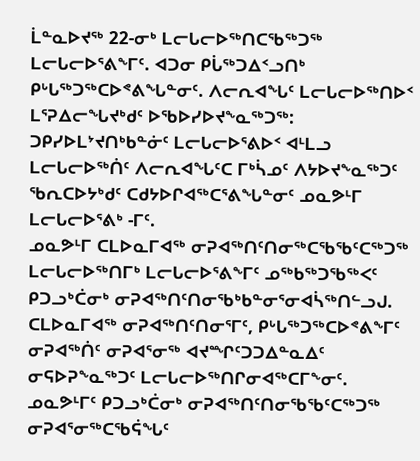ᒫᓐᓇᐅᔪᖅ 22-ᓂᒃ ᒪᓕᒐᓕᐅᖅᑎᑕᖃᖅᑐᖅ ᒪᓕᒐᓕᐅᕐᕕᖕᒥᑦ. ᐊᑐᓂ ᑭᒑᖅᑐᐃᑉᓗᑎᒃ ᑭᒡᒐᖅᑐᖅᑕᐅᕝᕕᖓᓐᓂᑦ. ᐱᓕᕆᐊᖓᑦ ᒪᓕᒐᓕᐅᖅᑎᐅᑉ ᒪᕐᕈᐃᓕᖓᔪᒃᑯᑦ ᐅᖃᐅᓯᐅᔪᖕᓇᖅᑐᖅ:
ᑐᑭᓯᐅᒪᔾᔪᑎᒃᑲᓐᓃᑦ ᒪᓕᒐᓕᐅᕐᕕᐅᑉ ᐊᒻᒪᓗ ᒪᓕᒐᓕᐅᖅᑏᑦ ᐱᓕᕆᐊᖓᑦᑕ ᒥᒃᓵᓄᑦ ᐱᔭᐅᔪᖕᓇᖅᑐᑦ ᖃᕆᑕᐅᔭᒃᑯᑦ ᑕᑯᔭᐅᒋᐊᖅᑕᕐᕕᖓᓐᓂᑦ ᓄᓇᕗᒻᒥ ᒪᓕᒐᓕᐅᕐᕕᒃ -ᒥᑦ.
ᓄᓇᕗᒻᒥ ᑕᒪᐅᓇᒥᐊᖅ ᓂᕈᐊᖅᑎᑦᑎᓂᖅᑕᖃᖃᑦᑕᖅᑐᖅ ᒪᓕᒐᓕᐅᖅᑎᒥᒃ ᒪᓕᒐᓕᐅᕐᕕᖕᒥᑦ ᓄᖅᑲᖅᑐᖃᖅᐸᑦ ᑭᑐᓗᒃᑖᓂᒃ ᓂᕈᐊᖅᑎᑦᑎᓂᖃᒃᑲᓐᓂᕐᓂᐊᓵᖅᑎᓪᓗᒍ. ᑕᒪᐅᓇᒥᐊᖅ ᓂᕈᐊᖅᑎᑦᑎᓂᕐᒥᑦ, ᑭᒡᒐᖅᑐᖅᑕᐅᕝᕕᖕᒥᑦ ᓂᕈᐊᖅᑏᑦ ᓂᕈᐊᕐᓂᖅ ᐊᔪᙱᑦᑐᑐᐃᓐᓇᐃᑦ ᓂᕋᐅᕈᖕᓇᖅᑐᑦ ᒪᓕᒐᓕᐅᖅᑎᒋᓂᐊᖅᑕᒥᖕᓂᑦ.
ᓄᓇᕗᒻᒥᑦ ᑭᑐᓗᒃᑖᓂᒃ ᓂᕈᐊᖅᑎᑦᑎᓂᖃᖃᑦᑕᖅᑐᖅ ᓂᕈᐊᕐᓂᖅᑕᖃᕌᖓᑦ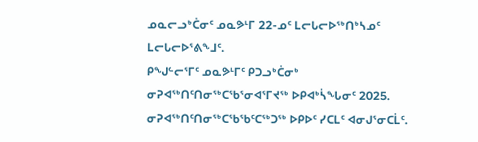ᓄᓇᓕᓗᒃᑖᓂᑦ ᓄᓇᕗᒻᒥ 22-ᓄᑦ ᒪᓕᒐᓕᐅᖅᑎᒃᓴᓄᑦ ᒪᓕᒐᓕᐅᕐᕕᖕᒧᑦ.
ᑭᖑᓪᓕᕐᒥᑦ ᓄᓇᕗᒻᒥᑦ ᑭᑐᓗᒃᑖᓂᒃ ᓂᕈᐊᖅᑎᑦᑎᓂᖅᑕᖃᕐᓂᐊᕐᒥᔪᖅ ᐅᑭᐊᒃᓵᖓᓂᑦ 2025. ᓂᕈᐊᖅᑎᑦᑎᓂᖅᑕᖃᖃᑦᑕᖅᑐᖅ ᐅᑭᐅᑦ ᓯᑕᒪᑦ ᐊᓂᒍᕐᓂᑕᒫᑦ.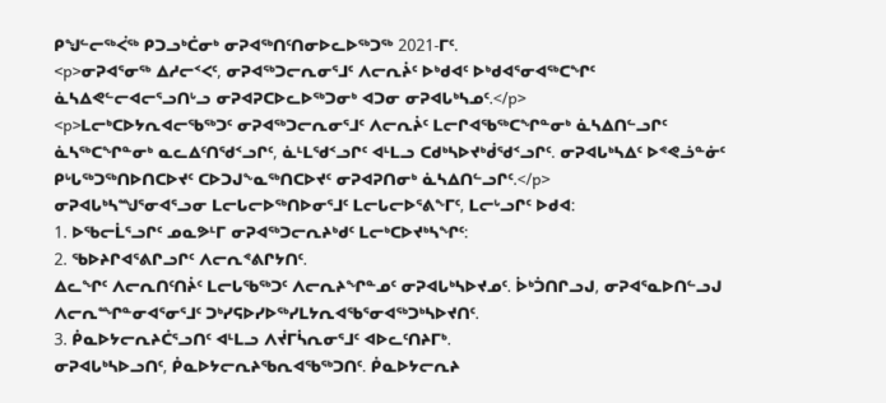ᑭᖑᓪᓕᖅᐹᖅ ᑭᑐᓗᒃᑖᓂᒃ ᓂᕈᐊᖅᑎᑦᑎᓂᐅᓚᐅᖅᑐᖅ 2021-ᒥᑦ.
<p>ᓂᕈᐊᕐᓂᖅ ᐃᓱᓕᑉᐸᑦ, ᓂᕈᐊᖅᑐᓕᕆᓂᕐᒧᑦ ᐱᓕᕆᔩᑦ ᐅᒃᑯᐊᑦ ᐅᒃᑯᐊᕐᓂᐊᖅᑕᖏᑦ ᓈᓴᐃᕙᓪᓕᐊᓕᕐᓗᑎᒡᓗ ᓂᕈᐊᕈᑕᐅᓚᐅᖅᑐᓂᒃ ᐊᑐᓂ ᓂᕈᐊᒐᒃᓴᓄᑦ.</p>
<p>ᒪᓕᒃᑕᐅᔭᕆᐊᓕᖃᖅᑐᑦ ᓂᕈᐊᖅᑐᓕᕆᓂᕐᒧᑦ ᐱᓕᕆᔩᑦ ᒪᓕᒋᐊᖃᖅᑕᖏᓐᓂᒃ ᓈᓴᐃᑎᓪᓗᒋᑦ ᓈᓴᖅᑕᖏᓐᓂᒃ ᓇᓚᐃᑦᑎᖁᑉᓗᒋᑦ, ᓈᒻᒪᖁᑉᓗᒋᑦ ᐊᒻᒪᓗ ᑕᑯᒃᓴᐅᔪᒃᑰᖁᑉᓗᒋᑦ. ᓂᕈᐊᒐᒃᓴᐃᑦ ᐅᕝᕙᓘᓐᓃᑦ ᑭᒡᒐᖅᑐᖅᑎᐅᑎᑕᐅᔪᑦ ᑕᐅᑐᒍᖕᓇᖅᑎᑕᐅᔪᑦ ᓂᕈᐊᕈᑎᓂᒃ ᓈᓴᐃᑎᓪᓗᒋᑦ.</p>
ᓂᕈᐊᒐᒃᓴᙳᕐᓂᐊᕐᓗᓂ ᒪᓕᒐᓕᐅᖅᑎᐅᓂᕐᒧᑦ ᒪᓕᒐᓕᐅᕐᕕᖕᒥᑦ, ᒪᓕᒡᓗᒋᑦ ᐅᑯᐊ:
1. ᐅᖃᓕᒫᕐᓗᒋᑦ ᓄᓇᕗᒻᒥ ᓂᕈᐊᖅᑐᓕᕆᔨᒃᑯᑦ ᒪᓕᒃᑕᐅᔪᒃᓴᖏᑦ:
2. ᖃᐅᔨᒋᐊᕐᕕᒋᓗᒋᑦ ᐱᓕᕆᕝᕕᒋᔭᑎᑦ.
ᐃᓚᖏᑦ ᐱᓕᕆᑎᑦᑎᔩᑦ ᒪᓕᒐᖃᖅᑐᑦ ᐱᓕᕆᔨᖏᓐᓄᑦ ᓂᕈᐊᒐᒃᓴᐅᔪᓄᑦ. ᐆᒃᑑᑎᒋᓗᒍ, ᓂᕈᐊᕐᓇᐅᑎᓪᓗᒍ ᐱᓕᕆᙱᓐᓂᐊᕐᓂᕐᒧᑦ ᑐᒃᓯᕋᐅᓯᐅᖅᓯᒪᔭᕆᐊᖃᕐᓂᐊᖅᑐᒃᓴᐅᔪᑎᑦ.
3. ᑮᓇᐅᔭᓕᕆᔨᑖᕐᓗᑎᑦ ᐊᒻᒪᓗ ᐱᔫᒥᓵᕆᓂᕐᒧᑦ ᐊᐅᓚᑦᑎᔨᒥᒃ.
ᓂᕈᐊᒐᒃᓴᐅᓗᑎᑦ, ᑮᓇᐅᔭᓕᕆᔨᖃᕆᐊᖃᖅᑐᑎᑦ. ᑮᓇᐅᔭᓕᕆᔨ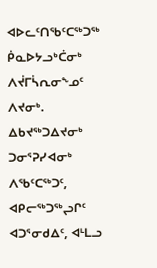ᐊᐅᓚᑦᑎᖃᑦᑕᖅᑐᖅ ᑮᓇᐅᔭᓗᒃᑖᓂᒃ ᐱᔫᒥᓵᕆᓂᖕᓄᑦ ᐱᔪᓂᒃ. ᐃᑲᔪᖅᑐᐃᔪᓂᒃ ᑐᓂᕐᕈᓯᐊᓂᒃ ᐱᖃᑦᑕᖅᑐᑦ, ᐊᑭᓕᖅᑐᖅᖢᒋᑦ ᐊᑐᕐᓂᑯᐃᑦ, ᐊᒻᒪᓗ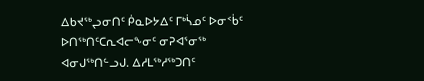ᐃᑲᔪᖅᖢᓂᑎᑦ ᑮᓇᐅᔭᐃᑦ ᒥᒃᓵᓄᑦ ᐅᓂᑉᑳᑦ ᐅᑎᖅᑎᑦᑕᕆᐊᓕᖕᓂᑦ ᓂᕈᐊᕐᓂᖅ ᐊᓂᒍᖅᑎᓪᓗᒍ. ᐃᓱᒪᖅᓱᖅᑐᑎᑦ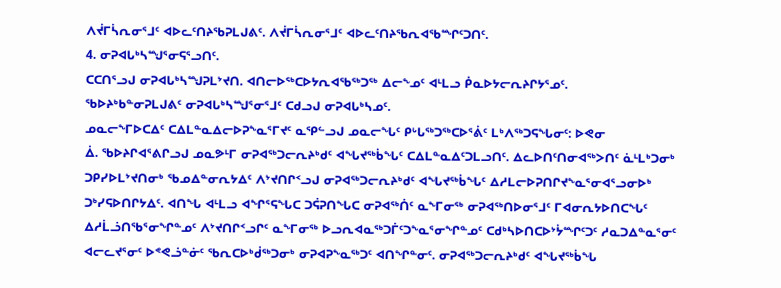ᐱᔫᒥᓵᕆᓂᕐᒧᑦ ᐊᐅᓚᑦᑎᔨᖃᕈᒪᒍᕕᑦ. ᐱᔫᒥᓵᕆᓂᕐᒧᑦ ᐊᐅᓚᑦᑎᔨᖃᕆᐊᖃᙱᑦᑐᑎᑦ.
4. ᓂᕈᐊᒐᒃᓴᙳᕐᓂᕋᕐᓗᑎᑦ.
ᑕᑕᑎᕐᓗᒍ ᓂᕈᐊᒐᒃᓴᙳᕈᒪᔾᔪᑎ. ᐊᑎᓕᐅᖅᑕᐅᔭᕆᐊᖃᖅᑐᖅ ᐃᓕᖕᓄᑦ ᐊᒻᒪᓗ ᑮᓇᐅᔭᓕᕆᔨᒋᔭᕐᓄᑦ.
ᖃᐅᔨᒃᑲᓐᓂᕈᒪᒍᕕᑦ ᓂᕈᐊᒐᒃᓴᙳᕐᓂᕐᒧᑦ ᑕᑯᓗᒍ ᓂᕈᐊᒐᒃᓴᓄᑦ.
ᓄᓇᓕᖕᒥᐅᑕᐃᑦ ᑕᐃᒪᓐᓇᐃᓕᐅᕈᖕᓇᕐᒥᔪᑦ ᓇᕿᓪᓗᒍ ᓄᓇᓕᖓᑦ ᑭᒡᒐᖅᑐᖅᑕᐅᕐᕖᑦ ᒪᒃᐱᖅᑐᕋᖓᓂᑦ: ᐅᕙᓂ
ᐄ. ᖃᐅᔨᒋᐊᕐᕕᒋᓗᒍ ᓄᓇᕗᒻᒥ ᓂᕈᐊᖅᑐᓕᕆᔨᒃᑯᑦ ᐊᖓᔪᖅᑳᖓᑦ ᑕᐃᒪᓐᓇᐃᑦᑐᒪᓗᑎᑦ. ᐃᓚᐅᑎᑦᑎᓂᐊᖅᐳᑎᑦ ᓈᒻᒪᒃᑐᓂᒃ ᑐᑭᓯᐅᒪᔾᔪᑎᓂᒃ ᖃᓄᐃᓐᓂᕆᔭᐃᑦ ᐱᔾᔪᑎᒋᑉᓗᒍ ᓂᕈᐊᖅᑐᓕᕆᔨᒃᑯᑦ ᐊᖓᔪᖅᑳᖓᑦ ᐃᓱᒪᓕᐅᕈᑎᒋᔪᖕᓇᕐᓂᐊᕐᓗᓂᐅᒃ ᑐᒃᓯᕋᐅᑎᒋᔭᐃᑦ. ᐊᑎᖓ ᐊᒻᒪᓗ ᐊᖏᕐᕋᖓᑕ ᑐᕌᕈᑎᖓᑕ ᓂᕈᐊᖅᑏᑦ ᓇᖕᒥᓂᖅ ᓂᕈᐊᖅᑎᐅᓂᕐᒧᑦ ᒥᐊᓂᕆᔭᐅᑎᑕᖓᑦ ᐃᓱᒫᓘᑎᖃᕐᓂᖏᓐᓄᑦ ᐱᔾᔪᑎᒋᑉᓗᒋᑦ ᓇᖕᒥᓂᖅ ᐅᓗᕆᐊᓇᖅᑐᒦᑦᑐᖕᓇᕐᓂᖏᓐᓄᑦ ᑕᑯᒃᓴᐅᑎᑕᐅᔾᔮᙱᑦᑐᑦ ᓱᓇᑐᐃᓐᓇᕐᓂᑦ ᐊᓕᓚᔪᕐᓂᑦ ᐅᕝᕙᓘᓐᓃᑦ ᖃᕆᑕᐅᒃᑰᖅᑐᓂᒃ ᓂᕈᐊᕈᖕᓇᖅᑐᑦ ᐊᑎᖏᓐᓂᑦ. ᓂᕈᐊᖅᑐᓕᕆᔨᒃᑯᑦ ᐊᖓᔪᖅᑳᖓ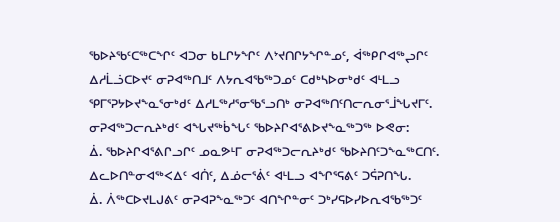ᖃᐅᔨᖃᑦᑕᖅᑕᖏᑦ ᐊᑐᓂ ᑲᒪᒋᔭᖏᑦ ᐱᔾᔪᑎᒋᔭᖏᓐᓄᑦ, ᐋᖅᑭᒋᐊᖅᖢᒋᑦ ᐃᓱᒫᓘᑕᐅᔪᑦ ᓂᕈᐊᖅᑎᒧᑦ ᐱᔭᕆᐊᖃᖅᑐᓄᑦ ᑕᑯᒃᓴᐅᓂᒃᑯᑦ ᐊᒻᒪᓗ ᕿᒥᕐᕈᔭᐅᔪᖕᓇᕐᓂᒃᑯᑦ ᐃᓱᒪᖅᓱᕐᓂᖃᕐᓗᑎᒃ ᓂᕈᐊᖅᑎᑦᑎᓕᕆᓂᕐᒨᖓᔪᒥᑦ. ᓂᕈᐊᖅᑐᓕᕆᔨᒃᑯᑦ ᐊᖓᔪᖅᑳᖓᑦ ᖃᐅᔨᒋᐊᕐᕕᐅᔪᖕᓇᖅᑐᖅ ᐅᕙᓂ:
ᐄ. ᖃᐅᔨᒋᐊᕐᕕᒋᓗᒋᑦ ᓄᓇᕗᒻᒥ ᓂᕈᐊᖅᑐᓕᕆᔨᒃᑯᑦ ᖃᐅᔨᑎᑦᑐᖕᓇᖅᑕᑎᑦ. ᐃᓚᐅᑎᓐᓂᐊᖅᐸᐃᑦ ᐊᑏᑦ, ᐃᓅᓕᕐᕖᑦ ᐊᒻᒪᓗ ᐊᖏᕐᕋᕕᑦ ᑐᕌᕈᑎᖓ.
ᐄ. ᐲᖅᑕᐅᔪᒪᒍᕕᑦ ᓂᕈᐊᕈᖕᓇᖅᑐᑦ ᐊᑎᖏᓐᓂᑦ ᑐᒃᓯᕋᐅᓯᐅᕆᐊᖃᖅᑐᑦ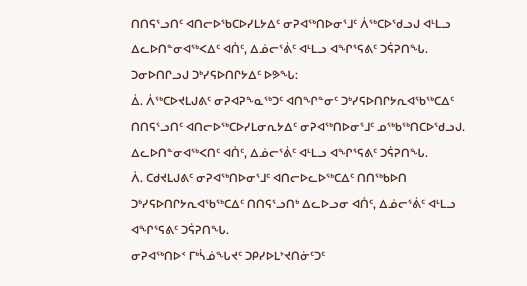ᑎᑎᕋᕐᓗᑎᑦ ᐊᑎᓕᐅᖃᑕᐅᓯᒪᔭᐃᑦ ᓂᕈᐊᖅᑎᐅᓂᕐᒧᑦ ᐲᖅᑕᐅᖁᓗᒍ ᐊᒻᒪᓗ ᐃᓚᐅᑎᓐᓂᐊᖅᐸᐃᑦ ᐊᑏᑦ, ᐃᓅᓕᕐᕖᑦ ᐊᒻᒪᓗ ᐊᖏᕐᕋᕕᑦ ᑐᕌᕈᑎᖓ.
ᑐᓂᐅᑎᒋᓗᒍ ᑐᒃᓯᕋᐅᑎᒋᔭᐃᑦ ᐅᕗᖓ:
ᐄ. ᐲᖅᑕᐅᔪᒪᒍᕕᑦ ᓂᕈᐊᕈᖕᓇᖅᑐᑦ ᐊᑎᖏᓐᓂᑦ ᑐᒃᓯᕋᐅᑎᒋᔭᕆᐊᖃᖅᑕᐃᑦ ᑎᑎᕋᕐᓗᑎᑦ ᐊᑎᓕᐅᖅᑕᐅᓯᒪᓂᕆᔭᐃᑦ ᓂᕈᐊᖅᑎᐅᓂᕐᒧᑦ ᓄᖅᑲᖅᑎᑕᐅᖁᓗᒍ. ᐃᓚᐅᑎᓐᓂᐊᖅᐸᑎᑦ ᐊᑏᑦ, ᐃᓅᓕᕐᕖᑦ ᐊᒻᒪᓗ ᐊᖏᕐᕋᕕᑦ ᑐᕌᕈᑎᖓ.
ᐲ. ᑕᑯᔪᒪᒍᕕᑦ ᓂᕈᐊᖅᑎᐅᓂᕐᒧᑦ ᐊᑎᓕᐅᓚᐅᖅᑕᐃᑦ ᑎᑎᖅᑲᐅᑎ ᑐᒃᓯᕋᐅᑎᒋᔭᕆᐊᖃᖅᑕᐃᑦ ᑎᑎᕋᕐᓗᑎᒃ ᐃᓚᐅᓗᓂ ᐊᑏᑦ, ᐃᓅᓕᕐᕖᑦ ᐊᒻᒪᓗ ᐊᖏᕐᕋᕕᑦ ᑐᕌᕈᑎᖓ.
ᓂᕈᐊᖅᑎᐅᑉ ᒥᒃᓵᓅᖓᔪᑦ ᑐᑭᓯᐅᒪᔾᔪᑎᓃᑦᑐᑦ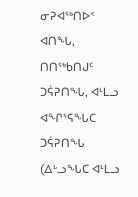ᓂᕈᐊᖅᑎᐅᑉ ᐊᑎᖓ, ᑎᑎᖅᑲᑎᒍᑦ ᑐᕌᕈᑎᖓ, ᐊᒻᒪᓗ ᐊᖏᕐᕋᖓᑕ ᑐᕌᕈᑎᖓ (ᐃᒡᓗᖓᑕ ᐊᒻᒪᓗ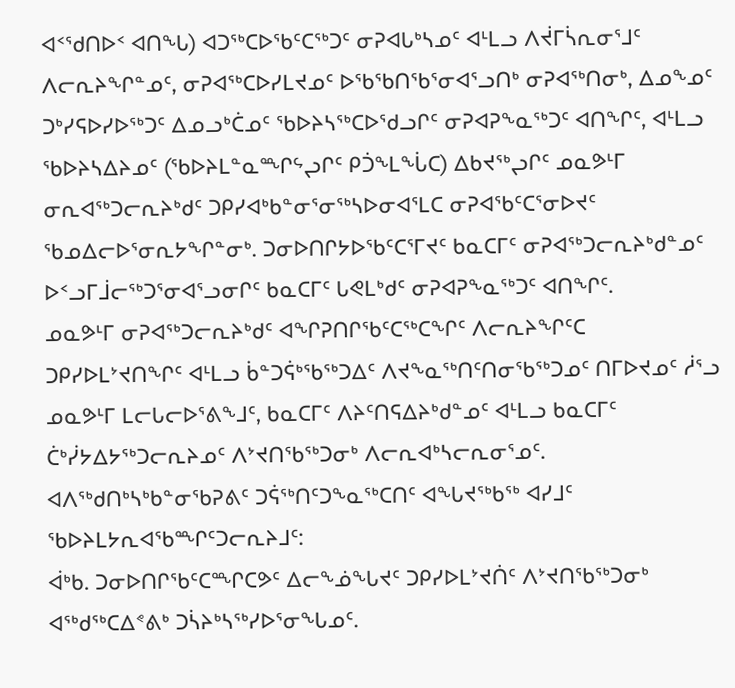ᐊᑉᖁᑎᐅᑉ ᐊᑎᖓ) ᐊᑐᖅᑕᐅᖃᑦᑕᖅᑐᑦ ᓂᕈᐊᒐᒃᓴᓄᑦ ᐊᒻᒪᓗ ᐱᔫᒥᓵᕆᓂᕐᒧᑦ ᐱᓕᕆᔨᖏᓐᓄᑦ, ᓂᕈᐊᖅᑕᐅᓯᒪᔪᓄᑦ ᐅᖃᖃᑎᖃᕐᓂᐊᕐᓗᑎᒃ ᓂᕈᐊᖅᑎᓂᒃ, ᐃᓄᖕᓄᑦ ᑐᒃᓯᕋᐅᓯᐅᖅᑐᑦ ᐃᓄᓗᒃᑖᓄᑦ ᖃᐅᔨᓴᖅᑕᐅᖁᓗᒋᑦ ᓂᕈᐊᕈᖕᓇᖅᑐᑦ ᐊᑎᖏᑦ, ᐊᒻᒪᓗ ᖃᐅᔨᓴᐃᔨᓄᑦ (ᖃᐅᔨᒪᓐᓇᙱᖦᖢᒋᑦ ᑭᑑᖕᒪᖔᑕ) ᐃᑲᔪᖅᖢᒋᑦ ᓄᓇᕗᒻᒥ ᓂᕆᐊᖅᑐᓕᕆᔨᒃᑯᑦ ᑐᑭᓯᐊᒃᑲᓐᓂᕐᓂᖅᓴᐅᓂᐊᕐᒪᑕ ᓂᕈᐊᖃᑦᑕᕐᓂᐅᔪᑦ ᖃᓄᐃᓕᐅᕐᓂᕆᔭᖏᓐᓂᒃ. ᑐᓂᐅᑎᒋᔭᐅᖃᑦᑕᕐᒥᔪᑦ ᑲᓇᑕᒥᑦ ᓂᕈᐊᖅᑐᓕᕆᔨᒃᑯᓐᓄᑦ ᐅᑉᓗᒥᒨᓕᖅᑐᕐᓂᐊᕐᓗᓂᒋᑦ ᑲᓇᑕᒥᑦ ᒐᕙᒪᒃᑯᑦ ᓂᕈᐊᕈᖕᓇᖅᑐᑦ ᐊᑎᖏᑦ.
ᓄᓇᕗᒻᒥ ᓂᕈᐊᖅᑐᓕᕆᔨᒃᑯᑦ ᐊᖏᕈᑎᒋᖃᑦᑕᖅᑕᖏᑦ ᐱᓕᕆᔨᖏᑦᑕ ᑐᑭᓯᐅᒪᔾᔪᑎᖏᑦ ᐊᒻᒪᓗ ᑳᓐᑐᕌᒃᖃᖅᑐᐃᑦ ᐱᔪᖕᓇᖅᑎᑦᑎᓂᖃᖅᑐᓄᑦ ᑎᒥᐅᔪᓄᑦ ᓲᕐᓗ ᓄᓇᕗᒻᒥ ᒪᓕᒐᓕᐅᕐᕕᖕᒧᑦ, ᑲᓇᑕᒥᑦ ᐱᔨᑦᑎᕋᐃᔨᒃᑯᓐᓄᑦ ᐊᒻᒪᓗ ᑲᓇᑕᒥᑦ ᑖᒃᓰᔭᐃᔭᖅᑐᓕᕆᔨᓄᑦ ᐱᔾᔪᑎᖃᖅᑐᓂᒃ ᐱᓕᕆᐊᒃᓴᓕᕆᓂᕐᓄᑦ.
ᐊᐱᖅᑯᑎᒃᓴᒃᑲᓐᓂᖃᕈᕕᑦ ᑐᕌᖅᑎᑦᑐᖕᓇᖅᑕᑎᑦ ᐊᖓᔪᖅᑲᖅ ᐊᓯᒧᑦ ᖃᐅᔨᒪᔭᕆᐊᖃᙱᑦᑐᓕᕆᔨᒧᑦ:
ᐋᒃᑲ. ᑐᓂᐅᑎᒋᖃᑦᑕᙱᑕᕗᑦ ᐃᓕᖕᓅᖓᔪᑦ ᑐᑭᓯᐅᒪᔾᔪᑏᑦ ᐱᔾᔪᑎᖃᖅᑐᓂᒃ ᐊᖅᑯᖅᑕᐃᕝᕕᒃ ᑐᓵᔨᒃᓴᖅᓯᐅᕐᓂᖓᓄᑦ.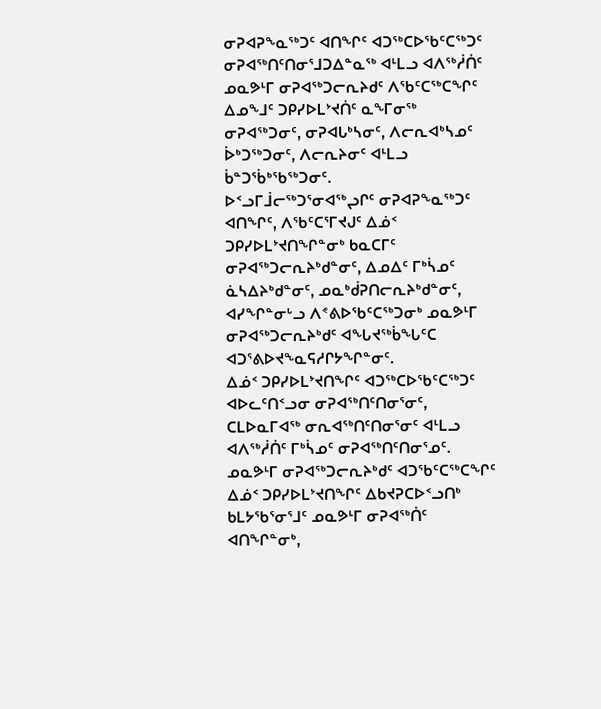ᓂᕈᐊᕈᖕᓇᖅᑐᑦ ᐊᑎᖏᑦ ᐊᑐᖅᑕᐅᖃᑦᑕᖅᑐᑦ ᓂᕈᐊᖅᑎᑦᑎᓂᕐᒧᑐᐃᓐᓇᖅ ᐊᒻᒪᓗ ᐊᐱᖅᓲᑏᑦ
ᓄᓇᕗᒻᒥ ᓂᕈᐊᖅᑐᓕᕆᔨᑯᑦ ᐱᖃᑦᑕᖅᑕᖏᑦ ᐃᓄᖕᒧᑦ ᑐᑭᓯᐅᒪᔾᔪᑏᑦ ᓇᖕᒥᓂᖅ ᓂᕈᐊᖅᑐᓂᑦ, ᓂᕈᐊᒐᒃᓴᓂᑦ, ᐱᓕᕆᐊᒃᓴᓄᑦ ᐆᒃᑐᖅᑐᓂᑦ, ᐱᓕᕆᔨᓂᑦ ᐊᒻᒪᓗ ᑳᓐᑐᖄᒃᖃᖅᑐᓂᑦ.
ᐅᑉᓗᒥᒨᓕᖅᑐᕐᓂᐊᖅᖢᒋᑦ ᓂᕈᐊᕈᖕᓇᖅᑐᑦ ᐊᑎᖏᑦ, ᐱᖃᑦᑕᕐᒥᔪᒍᑦ ᐃᓅᑉ ᑐᑭᓯᐅᒪᔾᔪᑎᖏᓐᓂᒃ ᑲᓇᑕᒥᑦ ᓂᕈᐊᖅᑐᓕᕆᔨᒃᑯᓐᓂᑦ, ᐃᓄᐃᑦ ᒥᒃᓵᓄᑦ ᓈᓴᐃᔨᒃᑯᓐᓂᑦ, ᓄᓇᒃᑰᕈᑎᓕᕆᔨᒃᑯᓐᓂᑦ, ᐊᓯᖏᓐᓂᒡᓗ ᐱᕝᕕᐅᖃᑦᑕᖅᑐᓂᒃ ᓄᓇᕗᒻᒥ ᓂᕈᐊᖅᑐᓕᕆᔨᒃᑯᑦ ᐊᖓᔪᖅᑳᖓᑦᑕ ᐊᑐᕐᕕᐅᔪᖕᓇᕋᓱᒋᔭᖏᓐᓂᑦ.
ᐃᓅᑉ ᑐᑭᓯᐅᒪᔾᔪᑎᖏᑦ ᐊᑐᖅᑕᐅᖃᑦᑕᖅᑐᑦ ᐊᐅᓚᑦᑎᑉᓗᓂ ᓂᕈᐊᖅᑎᑦᑎᓂᕐᓂᑦ, ᑕᒪᐅᓇᒥᐊᖅ ᓂᕆᐊᖅᑎᑦᑎᓂᕐᓂᑦ ᐊᒻᒪᓗ ᐊᐱᖅᓲᑏᑦ ᒥᒃᓵᓄᑦ ᓂᕈᐊᖅᑎᑦᑎᓂᕐᓄᑦ.
ᓄᓇᕗᒻᒥ ᓂᕈᐊᖅᑐᓕᕆᔨᒃᑯᑦ ᐊᑐᖃᑦᑕᖅᑕᖏᑦ ᐃᓅᑉ ᑐᑭᓯᐅᒪᔾᔪᑎᖏᑦ ᐃᑲᔪᕈᑕᐅᑉᓗᑎᒃ ᑲᒪᔭᖃᕐᓂᕐᒧᑦ ᓄᓇᕗᒻᒥ ᓂᕈᐊᖅᑏᑦ ᐊᑎᖏᓐᓂᒃ,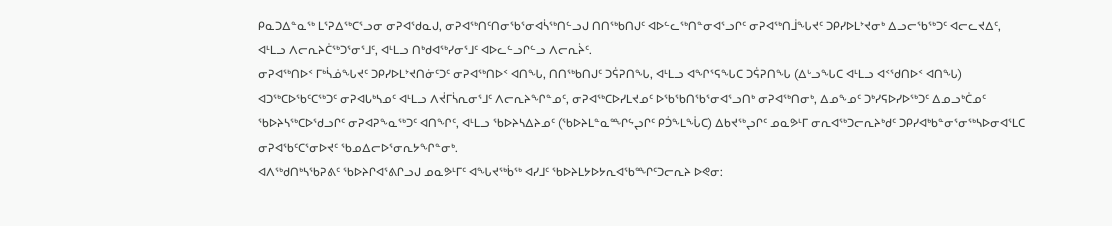ᑭᓇᑐᐃᓐᓇᖅ ᒪᕐᕈᐃᖅᑕᕐᓗᓂ ᓂᕈᐊᖁᓇᒍ, ᓂᕈᐊᖅᑎᑦᑎᓂᖃᕐᓂᐊᓵᖅᑎᓪᓗᒍ ᑎᑎᖅᑲᑎᒍᑦ ᐊᐅᓪᓚᖅᑎᓐᓂᐊᕐᓗᒋᑦ ᓂᕈᐊᖅᑎᒨᖓᔪᑦ ᑐᑭᓯᐅᒪᔾᔪᓂᒃ ᐃᓗᓕᖃᖅᑐᑦ ᐊᓕᓚᔪᐃᑦ, ᐊᒻᒪᓗ ᐱᓕᕆᔨᑖᖅᑐᕐᓂᕐᒧᑦ, ᐊᒻᒪᓗ ᑎᒃᑯᐊᖅᓯᓂᕐᒧᑦ ᐊᐅᓚᓪᓗᒋᓪᓗ ᐱᓕᕆᔩᑦ.
ᓂᕈᐊᖅᑎᐅᑉ ᒥᒃᓵᓅᖓᔪᑦ ᑐᑭᓯᐅᒪᔾᔪᑎᓃᑦᑐᑦ ᓂᕈᐊᖅᑎᐅᑉ ᐊᑎᖓ, ᑎᑎᖅᑲᑎᒍᑦ ᑐᕌᕈᑎᖓ, ᐊᒻᒪᓗ ᐊᖏᕐᕋᖓᑕ ᑐᕌᕈᑎᖓ (ᐃᒡᓗᖓᑕ ᐊᒻᒪᓗ ᐊᑉᖁᑎᐅᑉ ᐊᑎᖓ) ᐊᑐᖅᑕᐅᖃᑦᑕᖅᑐᑦ ᓂᕈᐊᒐᒃᓴᓄᑦ ᐊᒻᒪᓗ ᐱᔫᒥᓵᕆᓂᕐᒧᑦ ᐱᓕᕆᔨᖏᓐᓄᑦ, ᓂᕈᐊᖅᑕᐅᓯᒪᔪᓄᑦ ᐅᖃᖃᑎᖃᕐᓂᐊᕐᓗᑎᒃ ᓂᕈᐊᖅᑎᓂᒃ, ᐃᓄᖕᓄᑦ ᑐᒃᓯᕋᐅᓯᐅᖅᑐᑦ ᐃᓄᓗᒃᑖᓄᑦ ᖃᐅᔨᓴᖅᑕᐅᖁᓗᒋᑦ ᓂᕈᐊᕈᖕᓇᖅᑐᑦ ᐊᑎᖏᑦ, ᐊᒻᒪᓗ ᖃᐅᔨᓴᐃᔨᓄᑦ (ᖃᐅᔨᒪᓐᓇᙱᖦᖢᒋᑦ ᑭᑑᖕᒪᖔᑕ) ᐃᑲᔪᖅᖢᒋᑦ ᓄᓇᕗᒻᒥ ᓂᕆᐊᖅᑐᓕᕆᔨᒃᑯᑦ ᑐᑭᓯᐊᒃᑲᓐᓂᕐᓂᖅᓴᐅᓂᐊᕐᒪᑕ ᓂᕈᐊᖃᑦᑕᕐᓂᐅᔪᑦ ᖃᓄᐃᓕᐅᕐᓂᕆᔭᖏᓐᓂᒃ.
ᐊᐱᖅᑯᑎᒃᓴᖃᕈᕕᑦ ᖃᐅᔨᒋᐊᕐᕕᒋᓗᒍ ᓄᓇᕗᒻᒥᑦ ᐊᖓᔪᖅᑳᖅ ᐊᓯᒧᑦ ᖃᐅᔨᒪᔭᐅᔭᕆᐊᖃᙱᑦᑐᓕᕆᔨ ᐅᕙᓂ: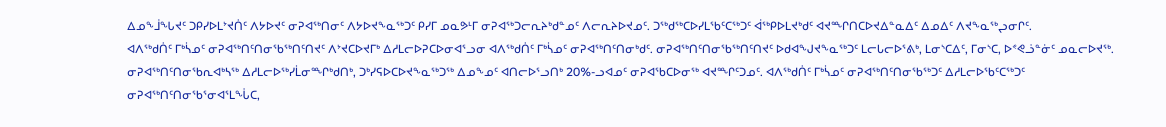ᐃᓄᖕᒨᖓᔪᑦ ᑐᑭᓯᐅᒪᔾᔪᑏᑦ ᐱᔭᐅᔪᑦ ᓂᕈᐊᖅᑎᓂᑦ ᐱᔭᐅᔪᖕᓇᖅᑐᑦ ᑭᓯᒥ ᓄᓇᕗᒻᒥ ᓂᕈᐊᖅᑐᓕᕆᔨᒃᑯᓐᓄᑦ ᐱᓕᕆᔨᐅᔪᓄᑦ. ᑐᖅᑯᖅᑕᐅᓯᒪᖃᑦᑕᖅᑐᑦ ᐋᖅᑭᐅᒪᔪᒃᑯᑦ ᐊᔪᙱᑎᑕᐅᔪᐃᓐᓇᐃᑦ ᐃᓄᐃᑦ ᐱᔪᖕᓇᖅᖢᓂᒋᑦ.
ᐊᐱᖅᑯᑏᑦ ᒥᒃᓵᓄᑦ ᓂᕈᐊᖅᑎᑦᑎᓂᖃᖅᑎᑦᑎᔪᑦ ᐱᔾᔪᑕᐅᔪᒥᒃ ᐃᓱᒪᓕᐅᕈᑕᐅᓂᐊᕐᓗᓂ ᐊᐱᖅᑯᑏᑦ ᒥᒃᓵᓄᑦ ᓂᕈᐊᖅᑎᑦᑎᓂᒃᑯᑦ. ᓂᕈᐊᖅᑎᑦᑎᓂᖃᖅᑎᑦᑎᔪᑦ ᐅᑯᐊᖑᔪᖕᓇᖅᑐᑦ ᒪᓕᒐᓕᐅᕐᕕᒃ, ᒪᓂᔅᑕᐃᑦ, ᒥᓂᔅᑕ, ᐅᕝᕙᓘᓐᓃᑦ ᓄᓇᓕᐅᔪᖅ. ᓂᕈᐊᖅᑎᑦᑎᓂᖃᕆᐊᒃᓴᖅ ᐃᓱᒪᓕᐅᖅᓯᒫᓂᙱᒃᑯᑎᒃ, ᑐᒃᓯᕋᐅᑕᐅᔪᖕᓇᖅᑐᖅ ᐃᓄᖕᓄᑦ ᐊᑎᓕᐅᕐᓗᑎᒃ 20%-ᓗᐊᓄᑦ ᓂᕈᐊᖃᑕᐅᓂᖅ ᐊᔪᙱᑦᑐᓄᑦ. ᐊᐱᖅᑯᑏᑦ ᒥᒃᓵᓄᑦ ᓂᕈᐊᖅᑎᑦᑎᓂᖃᖅᑐᑦ ᐃᓱᒪᓕᐅᖃᑦᑕᖅᑐᑦ ᓂᕈᐊᖅᑎᑦᑎᓂᖃᕐᓂᐊᕐᒪᖔᑕ,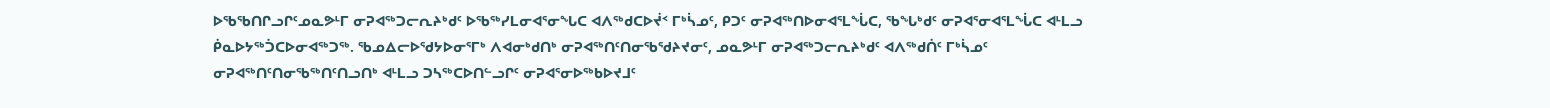ᐅᖃᖃᑎᒋᓗᒋᑦᓄᓇᕗᒻᒥ ᓂᕈᐊᖅᑐᓕᕆᔨᒃᑯᑦ ᐅᖃᖅᓯᒪᓂᐊᕐᓂᖓᑕ ᐊᐱᖅᑯᑕᐅᔫᑉ ᒥᒃᓵᓄᑦ, ᑭᑐᑦ ᓂᕈᐊᖅᑎᐅᓂᐊᕐᒪᖔᑕ, ᖃᖓᒃᑯᑦ ᓂᕈᐊᕐᓂᐊᕐᒪᖔᑕ ᐊᒻᒪᓗ ᑮᓇᐅᔭᖅᑑᑕᐅᓂᐊᖅᑐᖅ. ᖃᓄᐃᓕᐅᖁᔭᐅᓂᕐᒥᒃ ᐱᐊᓂᒃᑯᑎᒃ ᓂᕈᐊᖅᑎᑦᑎᓂᖃᖁᔨᔪᓂᑦ, ᓄᓇᕗᒻᒥ ᓂᕈᐊᖅᑐᓕᕆᔨᒃᑯᑦ ᐊᐱᖅᑯᑏᑦ ᒥᒃᓵᓄᑦ ᓂᕈᐊᖅᑎᑦᑎᓂᖃᖅᑎᑦᑎᓗᑎᒃ ᐊᒻᒪᓗ ᑐᓴᖅᑕᐅᑎᓪᓗᒋᑦ ᓂᕈᐊᕐᓂᐅᖅᑲᐅᔪᒧᑦ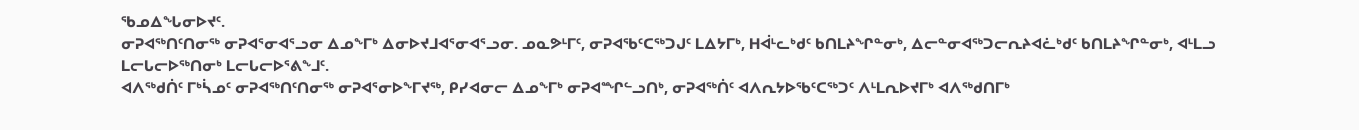ᖃᓄᐃᖓᓂᐅᔪᑦ.
ᓂᕈᐊᖅᑎᑦᑎᓂᖅ ᓂᕈᐊᕐᓂᐊᕐᓗᓂ ᐃᓄᖕᒥᒃ ᐃᓂᐅᔪᒧᐊᕐᓂᐊᕐᓗᓂ. ᓄᓇᕗᒻᒥᑦ, ᓂᕈᐊᖃᑦᑕᖅᑐᒍᑦ ᒪᐃᔭᒥᒃ, ᕼᐋᒻᓚᒃᑯᑦ ᑲᑎᒪᔨᖏᓐᓂᒃ, ᐃᓕᓐᓂᐊᖅᑐᓕᕆᔨᐊᓛᒃᑯᑦ ᑲᑎᒪᔨᖏᓐᓂᒃ, ᐊᒻᒪᓗ ᒪᓕᒐᓕᐅᖅᑎᓂᒃ ᒪᓕᒐᓕᐅᕐᕕᖕᒧᑦ.
ᐊᐱᖅᑯᑏᑦ ᒥᒃᓵᓄᑦ ᓂᕈᐊᖅᑎᑦᑎᓂᖅ ᓂᕈᐊᕐᓂᐅᖕᒥᔪᖅ, ᑭᓯᐊᓂᓕ ᐃᓄᖕᒥᒃ ᓂᕈᐊᙱᓪᓗᑎᒃ, ᓂᕈᐊᖅᑏᑦ ᐊᐱᕆᔭᐅᖃᑦᑕᖅᑐᑦ ᐱᒻᒪᕆᐅᔪᒥᒃ ᐊᐱᖅᑯᑎᒥᒃ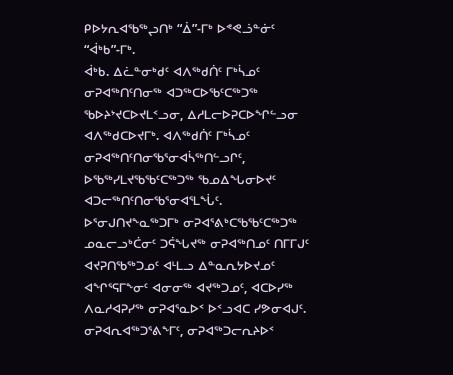ᑭᐅᔭᕆᐊᖃᖅᖢᑎᒃ “ᐄ”-ᒥᒃ ᐅᕝᕙᓘᓐᓃᑦ “ᐋᒃᑲ”-ᒥᒃ.
ᐋᒃᑲ. ᐃᓛᓐᓂᒃᑯᑦ ᐊᐱᖅᑯᑏᑦ ᒥᒃᓵᓄᑦ ᓂᕈᐊᖅᑎᑦᑎᓂᖅ ᐊᑐᖅᑕᐅᖃᑦᑕᖅᑐᖅ ᖃᐅᔨᔾᔪᑕᐅᔪᒪᑉᓗᓂ, ᐃᓱᒪᓕᐅᕈᑕᐅᖏᓪᓗᓂ ᐊᐱᖅᑯᑕᐅᔪᒥᒃ. ᐊᐱᖅᑯᑏᑦ ᒥᒃᓵᓄᑦ ᓂᕈᐊᖅᑎᑦᑎᓂᖃᕐᓂᐊᓵᖅᑎᓪᓗᒋᑦ, ᐅᖃᖅᓯᒪᔪᖃᖃᑦᑕᖅᑐᖅ ᖃᓄᐃᖓᓂᐅᔪᑦ ᐊᑐᓕᖅᑎᑦᑎᓂᖃᕐᓂᐊᕐᒪᖔᑦ.
ᐅᕐᓂᒍᑎᔪᖕᓇᖅᑐᒥᒃ ᓂᕈᐊᕐᕕᒃᑕᖃᖃᑦᑕᖅᑐᖅ ᓄᓇᓕᓗᒃᑖᓂᑦ ᑐᕌᖓᔪᖅ ᓂᕈᐊᖅᑎᓄᑦ ᑎᒥᒥᒍᑦ ᐊᔪᕈᑎᖃᖅᑐᓄᑦ ᐊᒻᒪᓗ ᐃᓐᓇᕆᔭᐅᔪᓄᑦ ᐊᖏᕐᕋᒥᖕᓂᑦ ᐊᓂᓂᖅ ᐊᔪᖅᑐᓄᑦ, ᐊᑕᐅᓯᖅ ᐱᓇᓱᐊᕈᓯᖅ ᓂᕈᐊᕐᓇᐅᑉ ᐅᑉᓗᐊᑕ ᓯᕗᓂᐊᒍᑦ.
ᓂᕈᐊᕆᐊᖅᑐᕐᕕᖕᒥᑦ, ᓂᕈᐊᖅᑐᓕᕆᔨᐅᑉ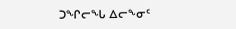ᑐᖏᓕᖓ ᐃᓕᖕᓂᑦ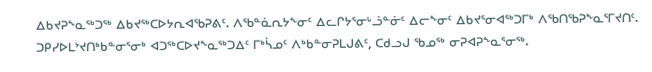ᐃᑲᔪᕈᖕᓇᖅᑐᖅ ᐃᑲᔪᖅᑕᐅᔭᕆᐊᖃᕈᕕᑦ. ᐱᖃᓐᓈᕆᔭᖕᓂᑦ ᐃᓚᒋᔭᕐᓂᒡᓘᓐᓃᑦ ᐃᓕᖕᓂᑦ ᐃᑲᔪᕐᓂᐊᖅᑐᒥᒃ ᐱᖃᑎᖃᕈᖕᓇᕐᒥᔪᑎᑦ.
ᑐᑭᓯᐅᒪᔾᔪᑎᒃᑲᓐᓂᕐᓂᒃ ᐊᑐᖅᑕᐅᔪᖕᓇᖅᑐᐃᑦ ᒥᒃᓵᓄᑦ ᐱᒃᑲᓐᓂᕈᒪᒍᕕᑦ, ᑕᑯᓗᒍ ᖃᓄᖅ ᓂᕈᐊᕈᖕᓇᕐᓂᖅ.